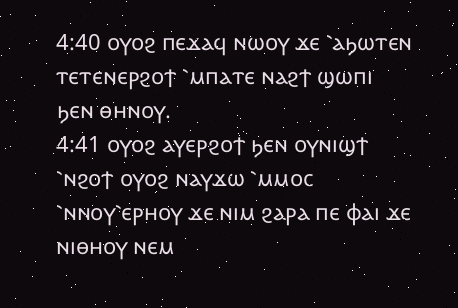4:40 ⲟⲩⲟϩ ⲡⲉϫⲁϥ ⲛⲱⲟⲩ ϫⲉ ⳿ⲁϧⲱⲧⲉⲛ ⲧⲉⲧⲉⲛⲉⲣϩⲟϯ ⳿ⲙⲡⲁⲧⲉ ⲛⲁϩϯ ϣⲱⲡⲓ ϧⲉⲛ ⲑⲏⲛⲟⲩ.
4:41 ⲟⲩⲟϩ ⲁⲩⲉⲣϩⲟϯ ϧⲉⲛ ⲟⲩⲛⲓϣϯ ⳿ⲛϩⲟϯ ⲟⲩⲟϩ ⲛⲁⲩϫⲱ ⳿ⲙⲙⲟⲥ ⳿ⲛⲛⲟⲩ⳿ⲉⲣⲏⲟⲩ ϫⲉ ⲛⲓⲙ ϩⲁⲣⲁ ⲡⲉ ⲫⲁⲓ ϫⲉ ⲛⲓⲑⲏⲟⲩ ⲛⲉⲙ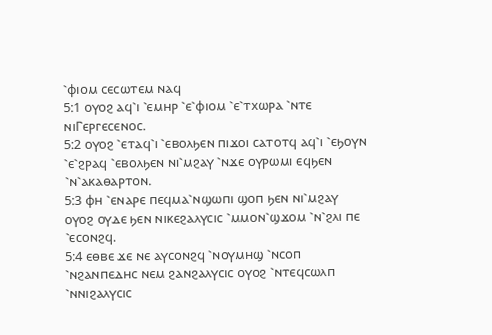⳿ⲫⲓⲟⲙ ⲥⲉⲥⲱⲧⲉⲙ ⲛⲁϥ
5:1 ⲟⲩⲟϩ ⲁϥ⳿ⲓ ⳿ⲉⲙⲏⲣ ⳿ⲉ⳿ⲫⲓⲟⲙ ⳿ⲉ⳿ⲧⲭⲱⲣⲁ ⳿ⲛⲧⲉ ⲛⲓⲄⲉⲣⲅⲉⲥⲉⲛⲟⲥ.
5:2 ⲟⲩⲟϩ ⳿ⲉⲧⲁϥ⳿ⲓ ⳿ⲉⲃⲟⲗϧⲉⲛ ⲡⲓϫⲟⲓ ⲥⲁⲧⲟⲧϥ ⲁϥ⳿ⲓ ⳿ⲉϧⲟⲩⲛ ⳿ⲉ⳿ϩⲣⲁϥ ⳿ⲉⲃⲟⲗϧⲉⲛ ⲛⲓ⳿ⲙϩⲁⲩ ⳿ⲛϫⲉ ⲟⲩⲣⲱⲙⲓ ⲉϥϧⲉⲛ ⳿ⲛ⳿ⲁⲕⲁⲑⲁⲣⲧⲟⲛ.
5:3 ⲫⲏ ⳿ⲉⲛⲁⲣⲉ ⲡⲉϥⲙⲁ⳿ⲛϣⲱⲡⲓ ϣⲟⲡ ϧⲉⲛ ⲛⲓ⳿ⲙϩⲁⲩ ⲟⲩⲟϩ ⲟⲩⲇⲉ ϧⲉⲛ ⲛⲓⲕⲉϩⲁⲗⲩⲥⲓⲥ ⳿ⲙⲙⲟⲛ⳿ϣϫⲟⲙ ⳿ⲛ⳿ϩⲗⲓ ⲡⲉ ⳿ⲉⲥⲟⲛϩϥ.
5:4 ⲉⲑⲃⲉ ϫⲉ ⲛⲉ ⲁⲩⲥⲟⲛϩϥ ⳿ⲛⲟⲩⲙⲏϣ ⳿ⲛⲥⲟⲡ ⳿ⲛϩⲁⲛⲡⲉⲇⲏⲥ ⲛⲉⲙ ϩⲁⲛϩⲁⲗⲩⲥⲓⲥ ⲟⲩⲟϩ ⳿ⲛⲧⲉϥⲥⲱⲗⲡ ⳿ⲛⲛⲓϩⲁⲗⲩⲥⲓⲥ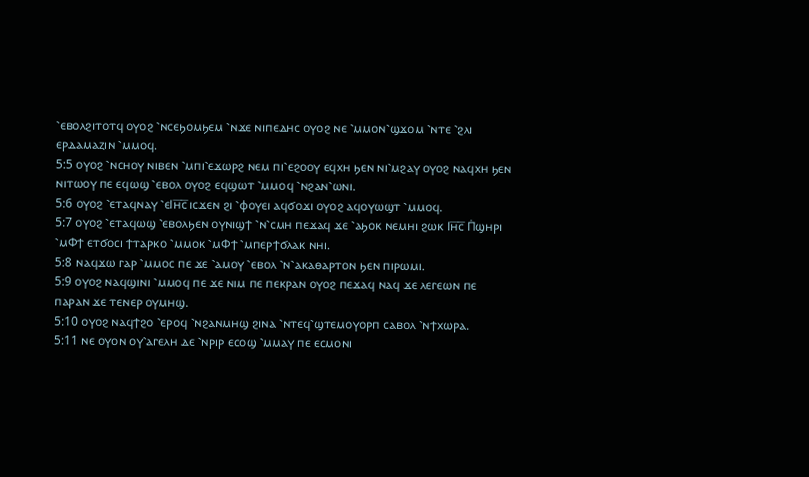⳿ⲉⲃⲟⲗϩⲓⲧⲟⲧϥ ⲟⲩⲟϩ ⳿ⲛⲥⲉϧⲟⲙϧⲉⲙ ⳿ⲛϫⲉ ⲛⲓⲡⲉⲇⲏⲥ ⲟⲩⲟϩ ⲛⲉ ⳿ⲙⲙⲟⲛ⳿ϣϫⲟⲙ ⳿ⲛⲧⲉ ⳿ϩⲗⲓ ⲉⲣⲇⲁⲙⲁⲍⲓⲛ ⳿ⲙⲙⲟϥ.
5:5 ⲟⲩⲟϩ ⳿ⲛⲥⲏⲟⲩ ⲛⲓⲃⲉⲛ ⳿ⲙⲡⲓ⳿ⲉϫⲱⲣϩ ⲛⲉⲙ ⲡⲓ⳿ⲉϩⲟⲟⲩ ⲉϥⲭⲏ ϧⲉⲛ ⲛⲓ⳿ⲙϩⲁⲩ ⲟⲩⲟϩ ⲛⲁϥⲭⲏ ϧⲉⲛ ⲛⲓⲧⲱⲟⲩ ⲡⲉ ⲉϥⲱϣ ⳿ⲉⲃⲟⲗ ⲟⲩⲟϩ ⲉϥϣⲱⲧ ⳿ⲙⲙⲟϥ ⳿ⲛϩⲁⲛ⳿ⲱⲛⲓ.
5:6 ⲟⲩⲟϩ ⳿ⲉⲧⲁϥⲛⲁⲩ ⳿ⲉⲒⲏ̅ⲥ̅ ⲓⲥϫⲉⲛ ϩⲓ ⳿ⲫⲟⲩⲉⲓ ⲁϥϭⲟϫⲓ ⲟⲩⲟϩ ⲁϥⲟⲩⲱϣⲧ ⳿ⲙⲙⲟϥ.
5:7 ⲟⲩⲟϩ ⳿ⲉⲧⲁϥⲱϣ ⳿ⲉⲃⲟⲗϧⲉⲛ ⲟⲩⲛⲓϣϯ ⳿ⲛ⳿ⲥⲙⲏ ⲡⲉϫⲁϥ ϫⲉ ⳿ⲁϧⲟⲕ ⲛⲉⲙⲏⲓ ϩⲱⲕ Ⲓⲏ̅ⲥ̅ Ⲡ̇ϣⲏⲣⲓ ⳿ⲙⲪϯ ⲉⲧϭⲟⲥⲓ ϯⲧⲁⲣⲕⲟ ⳿ⲙⲙⲟⲕ ⳿ⲙⲪϯ ⳿ⲙⲡⲉⲣϯϭⲗⲁⲕ ⲛⲏⲓ.
5:8 ⲛⲁϥϫⲱ ⲅⲁⲣ ⳿ⲙⲙⲟⲥ ⲡⲉ ϫⲉ ⳿ⲁⲙⲟⲩ ⳿ⲉⲃⲟⲗ ⳿ⲛ⳿ⲁⲕⲁⲑⲁⲣⲧⲟⲛ ϧⲉⲛ ⲡⲓⲣⲱⲙⲓ.
5:9 ⲟⲩⲟϩ ⲛⲁϥϣⲓⲛⲓ ⳿ⲙⲙⲟϥ ⲡⲉ ϫⲉ ⲛⲓⲙ ⲡⲉ ⲡⲉⲕⲣⲁⲛ ⲟⲩⲟϩ ⲡⲉϫⲁϥ ⲛⲁϥ ϫⲉ ⲗⲉⲅⲉⲱⲛ ⲡⲉ ⲡⲁⲣⲁⲛ ϫⲉ ⲧⲉⲛⲉⲣ ⲟⲩⲙⲏϣ.
5:10 ⲟⲩⲟϩ ⲛⲁϥϯϩⲟ ⳿ⲉⲣⲟϥ ⳿ⲛϩⲁⲛⲙⲏϣ ϩⲓⲛⲁ ⳿ⲛⲧⲉϥ⳿ϣⲧⲉⲙⲟⲩⲟⲣⲡ ⲥⲁⲃⲟⲗ ⳿ⲛϯⲭⲱⲣⲁ.
5:11 ⲛⲉ ⲟⲩⲟⲛ ⲟⲩ⳿ⲁⲅⲉⲗⲏ ⲇⲉ ⳿ⲛⲣⲓⲣ ⲉⲥⲟϣ ⳿ⲙⲙⲁⲩ ⲡⲉ ⲉⲥⲙⲟⲛⲓ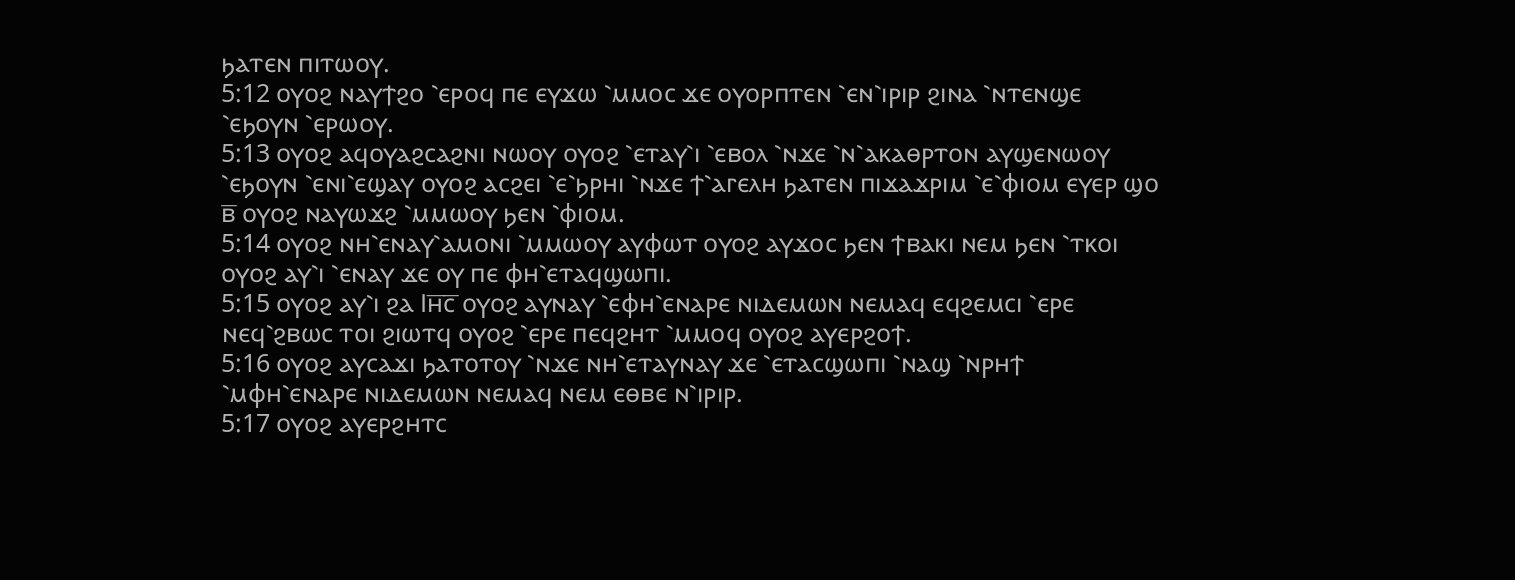ϧⲁⲧⲉⲛ ⲡⲓⲧⲱⲟⲩ.
5:12 ⲟⲩⲟϩ ⲛⲁⲩϯϩⲟ ⳿ⲉⲣⲟϥ ⲡⲉ ⲉⲩϫⲱ ⳿ⲙⲙⲟⲥ ϫⲉ ⲟⲩⲟⲣⲡⲧⲉⲛ ⳿ⲉⲛ⳿ⲓⲣⲓⲣ ϩⲓⲛⲁ ⳿ⲛⲧⲉⲛϣⲉ ⳿ⲉϧⲟⲩⲛ ⳿ⲉⲣⲱⲟⲩ.
5:13 ⲟⲩⲟϩ ⲁϥⲟⲩⲁϩⲥⲁϩⲛⲓ ⲛⲱⲟⲩ ⲟⲩⲟϩ ⳿ⲉⲧⲁⲩ⳿ⲓ ⳿ⲉⲃⲟⲗ ⳿ⲛϫⲉ ⳿ⲛ⳿ⲁⲕⲁⲑⲣⲧⲟⲛ ⲁⲩϣⲉⲛⲱⲟⲩ ⳿ⲉϧⲟⲩⲛ ⳿ⲉⲛⲓ⳿ⲉϣⲁⲩ ⲟⲩⲟϩ ⲁⲥϩⲉⲓ ⳿ⲉ⳿ϧⲣⲏⲓ ⳿ⲛϫⲉ ϯ⳿ⲁⲅⲉⲗⲏ ϧⲁⲧⲉⲛ ⲡⲓϫⲁϫⲣⲓⲙ ⳿ⲉ⳿ⲫⲓⲟⲙ ⲉⲩⲉⲣ ϣⲟ ⲃ̅ ⲟⲩⲟϩ ⲛⲁⲩⲱϫϩ ⳿ⲙⲙⲱⲟⲩ ϧⲉⲛ ⳿ⲫⲓⲟⲙ.
5:14 ⲟⲩⲟϩ ⲛⲏ⳿ⲉⲛⲁⲩ⳿ⲁⲙⲟⲛⲓ ⳿ⲙⲙⲱⲟⲩ ⲁⲩⲫⲱⲧ ⲟⲩⲟϩ ⲁⲩϫⲟⲥ ϧⲉⲛ ϯⲃⲁⲕⲓ ⲛⲉⲙ ϧⲉⲛ ⳿ⲧⲕⲟⲓ ⲟⲩⲟϩ ⲁⲩ⳿ⲓ ⳿ⲉⲛⲁⲩ ϫⲉ ⲟⲩ ⲡⲉ ⲫⲏ⳿ⲉⲧⲁϥϣⲱⲡⲓ.
5:15 ⲟⲩⲟϩ ⲁⲩ⳿ⲓ ϩⲁ Ⲓⲏ̅ⲥ̅ ⲟⲩⲟϩ ⲁⲩⲛⲁⲩ ⳿ⲉⲫⲏ⳿ⲉⲛⲁⲣⲉ ⲛⲓⲇⲉⲙⲱⲛ ⲛⲉⲙⲁϥ ⲉϥϩⲉⲙⲥⲓ ⳿ⲉⲣⲉ ⲛⲉϥ⳿ϩⲃⲱⲥ ⲧⲟⲓ ϩⲓⲱⲧϥ ⲟⲩⲟϩ ⳿ⲉⲣⲉ ⲡⲉϥϩⲏⲧ ⳿ⲙⲙⲟϥ ⲟⲩⲟϩ ⲁⲩⲉⲣϩⲟϯ.
5:16 ⲟⲩⲟϩ ⲁⲩⲥⲁϫⲓ ϧⲁⲧⲟⲧⲟⲩ ⳿ⲛϫⲉ ⲛⲏ⳿ⲉⲧⲁⲩⲛⲁⲩ ϫⲉ ⳿ⲉⲧⲁⲥϣⲱⲡⲓ ⳿ⲛⲁϣ ⳿ⲛⲣⲏϯ ⳿ⲙⲫⲏ⳿ⲉⲛⲁⲣⲉ ⲛⲓⲇⲉⲙⲱⲛ ⲛⲉⲙⲁϥ ⲛⲉⲙ ⲉⲑⲃⲉ ⲛ⳿ⲓⲣⲓⲣ.
5:17 ⲟⲩⲟϩ ⲁⲩⲉⲣϩⲏⲧⲥ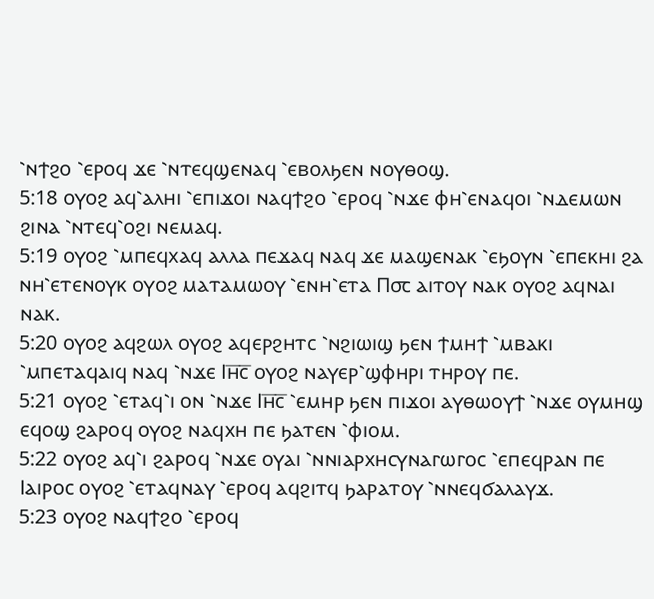⳿ⲛϯϩⲟ ⳿ⲉⲣⲟϥ ϫⲉ ⳿ⲛⲧⲉϥϣⲉⲛⲁϥ ⳿ⲉⲃⲟⲗϧⲉⲛ ⲛⲟⲩⲑⲟϣ.
5:18 ⲟⲩⲟϩ ⲁϥ⳿ⲁⲗⲏⲓ ⳿ⲉⲡⲓϫⲟⲓ ⲛⲁϥϯϩⲟ ⳿ⲉⲣⲟϥ ⳿ⲛϫⲉ ⲫⲏ⳿ⲉⲛⲁϥⲟⲓ ⳿ⲛⲇⲉⲙⲱⲛ ϩⲓⲛⲁ ⳿ⲛⲧⲉϥ⳿ⲟϩⲓ ⲛⲉⲙⲁϥ.
5:19 ⲟⲩⲟϩ ⳿ⲙⲡⲉϥⲭⲁϥ ⲁⲗⲗⲁ ⲡⲉϫⲁϥ ⲛⲁϥ ϫⲉ ⲙⲁϣⲉⲛⲁⲕ ⳿ⲉϧⲟⲩⲛ ⳿ⲉⲡⲉⲕⲏⲓ ϩⲁ ⲛⲏ⳿ⲉⲧⲉⲛⲟⲩⲕ ⲟⲩⲟϩ ⲙⲁⲧⲁⲙⲱⲟⲩ ⳿ⲉⲛⲏ⳿ⲉⲧⲁ Ⲡ⳪ ⲁⲓⲧⲟⲩ ⲛⲁⲕ ⲟⲩⲟϩ ⲁϥⲛⲁⲓ ⲛⲁⲕ.
5:20 ⲟⲩⲟϩ ⲁϥϩⲱⲗ ⲟⲩⲟϩ ⲁϥⲉⲣϩⲏⲧⲥ ⳿ⲛϩⲓⲱⲓϣ ϧⲉⲛ ϯⲙⲏϯ ⳿ⲙⲃⲁⲕⲓ ⳿ⲙⲡⲉⲧⲁϥⲁⲓϥ ⲛⲁϥ ⳿ⲛϫⲉ Ⲓⲏ̅ⲥ̅ ⲟⲩⲟϩ ⲛⲁⲩⲉⲣ⳿ϣⲫⲏⲣⲓ ⲧⲏⲣⲟⲩ ⲡⲉ.
5:21 ⲟⲩⲟϩ ⳿ⲉⲧⲁϥ⳿ⲓ ⲟⲛ ⳿ⲛϫⲉ Ⲓⲏ̅ⲥ̅ ⳿ⲉⲙⲏⲣ ϧⲉⲛ ⲡⲓϫⲟⲓ ⲁⲩⲑⲱⲟⲩϯ ⳿ⲛϫⲉ ⲟⲩⲙⲏϣ ⲉϥⲟϣ ϩⲁⲣⲟϥ ⲟⲩⲟϩ ⲛⲁϥⲭⲏ ⲡⲉ ϧⲁⲧⲉⲛ ⳿ⲫⲓⲟⲙ.
5:22 ⲟⲩⲟϩ ⲁϥ⳿ⲓ ϩⲁⲣⲟϥ ⳿ⲛϫⲉ ⲟⲩⲁⲓ ⳿ⲛⲛⲓⲁⲣⲭⲏⲥⲩⲛⲁⲅⲱⲅⲟⲥ ⳿ⲉⲡⲉϥⲣⲁⲛ ⲡⲉ Ⲓⲁⲓⲣⲟⲥ ⲟⲩⲟϩ ⳿ⲉⲧⲁϥⲛⲁⲩ ⳿ⲉⲣⲟϥ ⲁϥϩⲓⲧϥ ϧⲁⲣⲁⲧⲟⲩ ⳿ⲛⲛⲉϥϭⲁⲗⲁⲩϫ.
5:23 ⲟⲩⲟϩ ⲛⲁϥϯϩⲟ ⳿ⲉⲣⲟϥ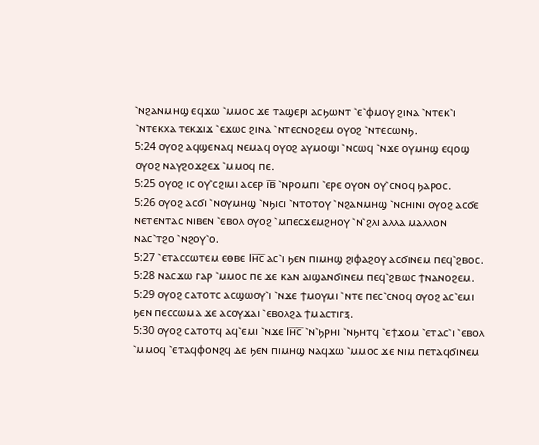⳿ⲛϩⲁⲛⲙⲏϣ ⲉϥϫⲱ ⳿ⲙⲙⲟⲥ ϫⲉ ⲧⲁϣⲉⲣⲓ ⲁⲥϧⲱⲛⲧ ⳿ⲉ⳿ⲫⲙⲟⲩ ϩⲓⲛⲁ ⳿ⲛⲧⲉⲕ⳿ⲓ ⳿ⲛⲧⲉⲕⲭⲁ ⲧⲉⲕϫⲓϫ ⳿ⲉϫⲱⲥ ϩⲓⲛⲁ ⳿ⲛⲧⲉⲥⲛⲟϩⲉⲙ ⲟⲩⲟϩ ⳿ⲛⲧⲉⲥⲱⲛϧ.
5:24 ⲟⲩⲟϩ ⲁϥϣⲉⲛⲁϥ ⲛⲉⲙⲁϥ ⲟⲩⲟϩ ⲁⲩⲙⲟϣⲓ ⳿ⲛⲥⲱϥ ⳿ⲛϫⲉ ⲟⲩⲙⲏϣ ⲉϥⲟϣ ⲟⲩⲟϩ ⲛⲁⲩϩⲟϫϩⲉϫ ⳿ⲙⲙⲟϥ ⲡⲉ.
5:25 ⲟⲩⲟϩ ⲓⲥ ⲟⲩ⳿ⲥϩⲓⲙⲓ ⲁⲥⲉⲣ ⲓ̅ⲃ̅ ⳿ⲛⲣⲟⲙⲡⲓ ⳿ⲉⲣⲉ ⲟⲩⲟⲛ ⲟⲩ⳿ⲥⲛⲟϥ ϧⲁⲣⲟⲥ.
5:26 ⲟⲩⲟϩ ⲁⲥϭⲓ ⳿ⲛⲟⲩⲙⲏϣ ⳿ⲛϧⲓⲥⲓ ⳿ⲛⲧⲟⲧⲟⲩ ⳿ⲛϩⲁⲛⲙⲏϣ ⳿ⲛⲥⲏⲓⲛⲓ ⲟⲩⲟϩ ⲁⲥϭⲉ ⲛⲉⲧⲉⲛⲧⲁⲥ ⲛⲓⲃⲉⲛ ⳿ⲉⲃⲟⲗ ⲟⲩⲟϩ ⳿ⲙⲡⲉⲥϫⲉⲙϩⲏⲟⲩ ⳿ⲛ⳿ϩⲗⲓ ⲁⲗⲗⲁ ⲙⲁⲗⲗⲟⲛ ⲛⲁⲥ⳿ⲧϩⲟ ⳿ⲛϩⲟⲩ⳿ⲟ.
5:27 ⳿ⲉⲧⲁⲥⲥⲱⲧⲉⲙ ⲉⲑⲃⲉ Ⲓⲏ̅ⲥ̅ ⲁⲥ⳿ⲓ ϧⲉⲛ ⲡⲓⲙⲏϣ ϩⲓⲫⲁϩⲟⲩ ⲁⲥϭⲓⲛⲉⲙ ⲡⲉϥ⳿ϩⲃⲟⲥ.
5:28 ⲛⲁⲥϫⲱ ⲅⲁⲣ ⳿ⲙⲙⲟⲥ ⲡⲉ ϫⲉ ⲕⲁⲛ ⲁⲓϣⲁⲛϭⲓⲛⲉⲙ ⲡⲉϥ⳿ϩⲃⲱⲥ ϯⲛⲁⲛⲟϩⲉⲙ.
5:29 ⲟⲩⲟϩ ⲥⲁⲧⲟⲧⲥ ⲁⲥϣⲱⲟⲩ⳿ⲓ ⳿ⲛϫⲉ ϯⲙⲟⲩⲙⲓ ⳿ⲛⲧⲉ ⲡⲉⲥ⳿ⲥⲛⲟϥ ⲟⲩⲟϩ ⲁⲥ⳿ⲉⲙⲓ ϧⲉⲛ ⲡⲉⲥⲥⲱⲙⲁ ϫⲉ ⲁⲥⲟⲩϫⲁⲓ ⳿ⲉⲃⲟⲗϩⲁ ϯⲙⲁⲥⲧⲓⲅⲝ.
5:30 ⲟⲩⲟϩ ⲥⲁⲧⲟⲧϥ ⲁϥ⳿ⲉⲙⲓ ⳿ⲛϫⲉ Ⲓⲏ̅ⲥ̅ ⳿ⲛ⳿ϧⲣⲏⲓ ⳿ⲛϧⲏⲧϥ ⳿ⲉϯϫⲟⲙ ⳿ⲉⲧⲁⲥ⳿ⲓ ⳿ⲉⲃⲟⲗ ⳿ⲙⲙⲟϥ ⳿ⲉⲧⲁϥⲫⲟⲛϩϥ ⲇⲉ ϧⲉⲛ ⲡⲓⲙⲏϣ ⲛⲁϥϫⲱ ⳿ⲙⲙⲟⲥ ϫⲉ ⲛⲓⲙ ⲡⲉⲧⲁϥϭⲓⲛⲉⲙ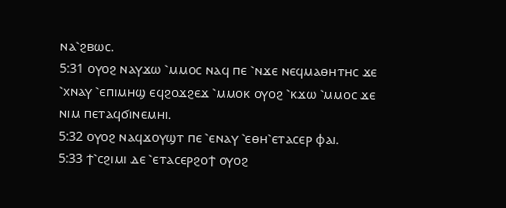ⲛⲁ⳿ϩⲃⲱⲥ.
5:31 ⲟⲩⲟϩ ⲛⲁⲩϫⲱ ⳿ⲙⲙⲟⲥ ⲛⲁϥ ⲡⲉ ⳿ⲛϫⲉ ⲛⲉϥⲙⲁⲑⲏⲧⲏⲥ ϫⲉ ⳿ⲭⲛⲁⲩ ⳿ⲉⲡⲓⲙⲏϣ ⲉϥϩⲟϫϩⲉϫ ⳿ⲙⲙⲟⲕ ⲟⲩⲟϩ ⳿ⲕϫⲱ ⳿ⲙⲙⲟⲥ ϫⲉ ⲛⲓⲙ ⲡⲉⲧⲁϥϭⲓⲛⲉⲙⲏⲓ.
5:32 ⲟⲩⲟϩ ⲛⲁϥϫⲟⲩϣⲧ ⲡⲉ ⳿ⲉⲛⲁⲩ ⳿ⲉⲑⲏ⳿ⲉⲧⲁⲥⲉⲣ ⲫⲁⲓ.
5:33 ϯ⳿ⲥϩⲓⲙⲓ ⲇⲉ ⳿ⲉⲧⲁⲥⲉⲣϩⲟϯ ⲟⲩⲟϩ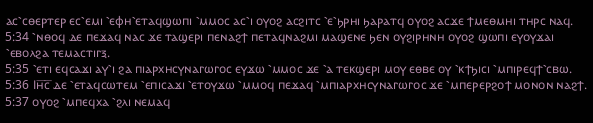ⲁⲥ⳿ⲥⲑⲉⲣⲧⲉⲣ ⲉⲥ⳿ⲉⲙⲓ ⳿ⲉⲫⲏ⳿ⲉⲧⲁϥϣⲱⲡⲓ ⳿ⲙⲙⲟⲥ ⲁⲥ⳿ⲓ ⲟⲩⲟϩ ⲁⲥϩⲓⲧⲥ ⳿ⲉ⳿ϧⲣⲏⲓ ϧⲁⲣⲁⲧϥ ⲟⲩⲟϩ ⲁⲥϫⲉ ϯⲙⲉⲑⲙⲏⲓ ⲧⲏⲣⲥ ⲛⲁϥ.
5:34 ⳿ⲛⲑⲟϥ ⲇⲉ ⲡⲉϫⲁϥ ⲛⲁⲥ ϫⲉ ⲧⲁϣⲉⲣⲓ ⲡⲉⲛⲁϩϯ ⲡⲉⲧⲁϥⲛⲁϩⲙⲓ ⲙⲁϣⲉⲛⲉ ϧⲉⲛ ⲟⲩϩⲓⲣⲏⲛⲏ ⲟⲩⲟϩ ϣⲱⲡⲓ ⲉⲩⲟⲩϫⲁⲓ ⳿ⲉⲃⲟⲗϩⲁ ⲧⲉⲙⲁⲥⲧⲓⲅⲝ.
5:35 ⳿ⲉⲧⲓ ⲉϥⲥⲁϫⲓ ⲁⲩ⳿ⲓ ϩⲁ ⲡⲓⲁⲣⲭⲏⲥⲩⲛⲁⲅⲱⲅⲟⲥ ⲉⲩϫⲱ ⳿ⲙⲙⲟⲥ ϫⲉ ⳿ⲁ ⲧⲉⲕϣⲉⲣⲓ ⲙⲟⲩ ⲉⲑⲃⲉ ⲟⲩ ⳿ⲕϯϧⲓⲥⲓ ⳿ⲙⲡⲓⲣⲉϥϯ⳿ⲥⲃⲱ.
5:36 Ⲓⲏ̅ⲥ̅ ⲇⲉ ⳿ⲉⲧⲁϥⲥⲱⲧⲉⲙ ⳿ⲉⲡⲓⲥⲁϫⲓ ⳿ⲉⲧⲟⲩϫⲱ ⳿ⲙⲙⲟϥ ⲡⲉϫⲁϥ ⳿ⲙⲡⲓⲁⲣⲭⲏⲥⲩⲛⲁⲅⲱⲅⲟⲥ ϫⲉ ⳿ⲙⲡⲉⲣⲉⲣϩⲟϯ ⲙⲟⲛⲟⲛ ⲛⲁϩϯ.
5:37 ⲟⲩⲟϩ ⳿ⲙⲡⲉϥⲭⲁ ⳿ϩⲗⲓ ⲛⲉⲙⲁϥ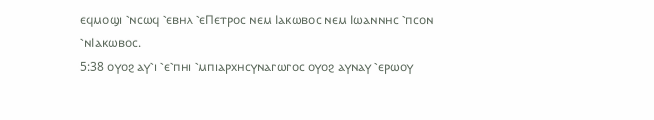ⲉϥⲙⲟϣⲓ ⳿ⲛⲥⲱϥ ⳿ⲉⲃⲏⲗ ⳿ⲉⲠⲉⲧⲣⲟⲥ ⲛⲉⲙ Ⲓⲁⲕⲱⲃⲟⲥ ⲛⲉⲙ Ⲓⲱⲁⲛⲛⲏⲥ ⳿ⲡⲥⲟⲛ ⳿ⲛⲒⲁⲕⲱⲃⲟⲥ.
5:38 ⲟⲩⲟϩ ⲁⲩ⳿ⲓ ⳿ⲉ⳿ⲡⲏⲓ ⳿ⲙⲡⲓⲁⲣⲭⲏⲥⲩⲛⲁⲅⲱⲅⲟⲥ ⲟⲩⲟϩ ⲁⲩⲛⲁⲩ ⳿ⲉⲣⲱⲟⲩ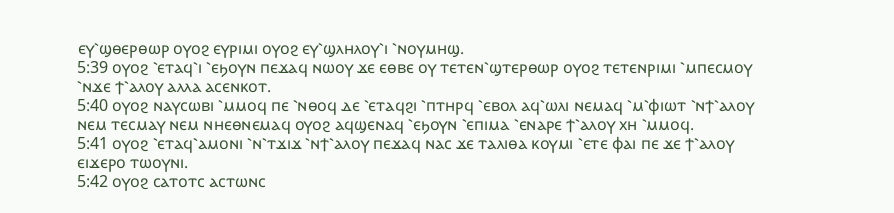ⲉⲩ⳿ϣⲑⲉⲣⲑⲱⲣ ⲟⲩⲟϩ ⲉⲩⲣⲓⲙⲓ ⲟⲩⲟϩ ⲉⲩ⳿ϣⲗⲏⲗⲟⲩ⳿ⲓ ⳿ⲛⲟⲩⲙⲏϣ.
5:39 ⲟⲩⲟϩ ⳿ⲉⲧⲁϥ⳿ⲓ ⳿ⲉϧⲟⲩⲛ ⲡⲉϫⲁϥ ⲛⲱⲟⲩ ϫⲉ ⲉⲑⲃⲉ ⲟⲩ ⲧⲉⲧⲉⲛ⳿ϣⲧⲉⲣⲑⲱⲣ ⲟⲩⲟϩ ⲧⲉⲧⲉⲛⲣⲓⲙⲓ ⳿ⲙⲡⲉⲥⲙⲟⲩ ⳿ⲛϫⲉ ϯ⳿ⲁⲗⲟⲩ ⲁⲗⲗⲁ ⲁⲥⲉⲛⲕⲟⲧ.
5:40 ⲟⲩⲟϩ ⲛⲁⲩⲥⲱⲃⲓ ⳿ⲙⲙⲟϥ ⲡⲉ ⳿ⲛⲑⲟϥ ⲇⲉ ⳿ⲉⲧⲁϥϩⲓ ⳿ⲡⲧⲏⲣϥ ⳿ⲉⲃⲟⲗ ⲁϥ⳿ⲱⲗⲓ ⲛⲉⲙⲁϥ ⳿ⲙ⳿ⲫⲓⲱⲧ ⳿ⲛϯ⳿ⲁⲗⲟⲩ ⲛⲉⲙ ⲧⲉⲥⲙⲁⲩ ⲛⲉⲙ ⲛⲏⲉⲑⲛⲉⲙⲁϥ ⲟⲩⲟϩ ⲁϥϣⲉⲛⲁϥ ⳿ⲉϧⲟⲩⲛ ⳿ⲉⲡⲓⲙⲁ ⳿ⲉⲛⲁⲣⲉ ϯ⳿ⲁⲗⲟⲩ ⲭⲏ ⳿ⲙⲙⲟϥ.
5:41 ⲟⲩⲟϩ ⳿ⲉⲧⲁϥ⳿ⲁⲙⲟⲛⲓ ⳿ⲛ⳿ⲧϫⲓϫ ⳿ⲛϯ⳿ⲁⲗⲟⲩ ⲡⲉϫⲁϥ ⲛⲁⲥ ϫⲉ ⲧⲁⲗⲓⲑⲁ ⲕⲟⲩⲙⲓ ⳿ⲉⲧⲉ ⲫⲁⲓ ⲡⲉ ϫⲉ ϯ⳿ⲁⲗⲟⲩ ⲉⲓϫⲉⲣⲟ ⲧⲱⲟⲩⲛⲓ.
5:42 ⲟⲩⲟϩ ⲥⲁⲧⲟⲧⲥ ⲁⲥⲧⲱⲛⲥ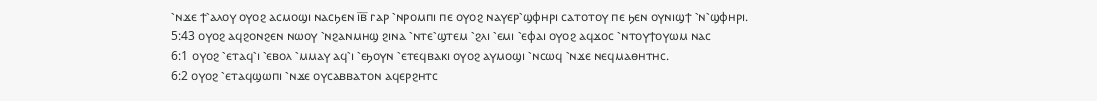⳿ⲛϫⲉ ϯ⳿ⲁⲗⲟⲩ ⲟⲩⲟϩ ⲁⲥⲙⲟϣⲓ ⲛⲁⲥϧⲉⲛ ⲓ̅ⲃ̅ ⲅⲁⲣ ⳿ⲛⲣⲟⲙⲡⲓ ⲡⲉ ⲟⲩⲟϩ ⲛⲁⲩⲉⲣ⳿ϣⲫⲏⲣⲓ ⲥⲁⲧⲟⲧⲟⲩ ⲡⲉ ϧⲉⲛ ⲟⲩⲛⲓϣϯ ⳿ⲛ⳿ϣⲫⲏⲣⲓ.
5:43 ⲟⲩⲟϩ ⲁϥϩⲟⲛϩⲉⲛ ⲛⲱⲟⲩ ⳿ⲛϩⲁⲛⲙⲏϣ ϩⲓⲛⲁ ⳿ⲛⲧⲉ⳿ϣⲧⲉⲙ ⳿ϩⲗⲓ ⳿ⲉⲙⲓ ⳿ⲉⲫⲁⲓ ⲟⲩⲟϩ ⲁϥϫⲟⲥ ⳿ⲛⲧⲟⲩϯⲟⲩⲱⲙ ⲛⲁⲥ
6:1 ⲟⲩⲟϩ ⳿ⲉⲧⲁϥ⳿ⲓ ⳿ⲉⲃⲟⲗ ⳿ⲙⲙⲁⲩ ⲁϥ⳿ⲓ ⳿ⲉϧⲟⲩⲛ ⳿ⲉⲧⲉϥⲃⲁⲕⲓ ⲟⲩⲟϩ ⲁⲩⲙⲟϣⲓ ⳿ⲛⲥⲱϥ ⳿ⲛϫⲉ ⲛⲉϥⲙⲁⲑⲏⲧⲏⲥ.
6:2 ⲟⲩⲟϩ ⳿ⲉⲧⲁϥϣⲱⲡⲓ ⳿ⲛϫⲉ ⲟⲩⲥⲁⲃⲃⲁⲧⲟⲛ ⲁϥⲉⲣϩⲏⲧⲥ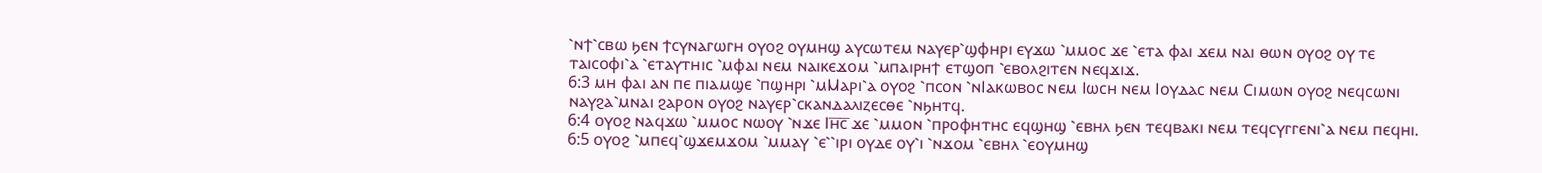⳿ⲛϯ⳿ⲥⲃⲱ ϧⲉⲛ ϯⲥⲩⲛⲁⲅⲱⲅⲏ ⲟⲩⲟϩ ⲟⲩⲙⲏϣ ⲁⲩⲥⲱⲧⲉⲙ ⲛⲁⲩⲉⲣ⳿ϣⲫⲏⲣⲓ ⲉⲩϫⲱ ⳿ⲙⲙⲟⲥ ϫⲉ ⳿ⲉⲧⲁ ⲫⲁⲓ ϫⲉⲙ ⲛⲁⲓ ⲑⲱⲛ ⲟⲩⲟϩ ⲟⲩ ⲧⲉ ⲧⲁⲓⲥⲟⲫⲓ⳿ⲁ ⳿ⲉⲧⲁⲩⲧⲏⲓⲥ ⳿ⲙⲫⲁⲓ ⲛⲉⲙ ⲛⲁⲓⲕⲉϫⲟⲙ ⳿ⲙⲡⲁⲓⲣⲏϯ ⲉⲧϣⲟⲡ ⳿ⲉⲃⲟⲗϩⲓⲧⲉⲛ ⲛⲉϥϫⲓϫ.
6:3 ⲙⲏ ⲫⲁⲓ ⲁⲛ ⲡⲉ ⲡⲓⲁⲙϣⲉ ⳿ⲡϣⲏⲣⲓ ⳿ⲙⲘⲁⲣⲓ⳿ⲁ ⲟⲩⲟϩ ⳿ⲡⲥⲟⲛ ⳿ⲛⲒⲁⲕⲱⲃⲟⲥ ⲛⲉⲙ Ⲓⲱⲥⲏ ⲛⲉⲙ Ⲓⲟⲩⲇⲁⲥ ⲛⲉⲙ Ⲥⲓⲙⲱⲛ ⲟⲩⲟϩ ⲛⲉϥⲥⲱⲛⲓ ⲛⲁⲩϩⲁ⳿ⲙⲛⲁⲓ ϩⲁⲣⲟⲛ ⲟⲩⲟϩ ⲛⲁⲩⲉⲣ⳿ⲥⲕⲁⲛⲇⲁⲗⲓⲍⲉⲥⲑⲉ ⳿ⲛϧⲏⲧϥ.
6:4 ⲟⲩⲟϩ ⲛⲁϥϫⲱ ⳿ⲙⲙⲟⲥ ⲛⲱⲟⲩ ⳿ⲛϫⲉ Ⲓⲏ̅ⲥ̅ ϫⲉ ⳿ⲙⲙⲟⲛ ⳿ⲡⲣⲟⲫⲏⲧⲏⲥ ⲉϥϣⲏϣ ⳿ⲉⲃⲏⲗ ϧⲉⲛ ⲧⲉϥⲃⲁⲕⲓ ⲛⲉⲙ ⲧⲉϥⲥⲩⲅⲅⲉⲛⲓ⳿ⲁ ⲛⲉⲙ ⲡⲉϥⲏⲓ.
6:5 ⲟⲩⲟϩ ⳿ⲙⲡⲉϥ⳿ϣϫⲉⲙϫⲟⲙ ⳿ⲙⲙⲁⲩ ⳿ⲉ⳿⳿ⲓⲣⲓ ⲟⲩⲇⲉ ⲟⲩ⳿ⲓ ⳿ⲛϫⲟⲙ ⳿ⲉⲃⲏⲗ ⳿ⲉⲟⲩⲙⲏϣ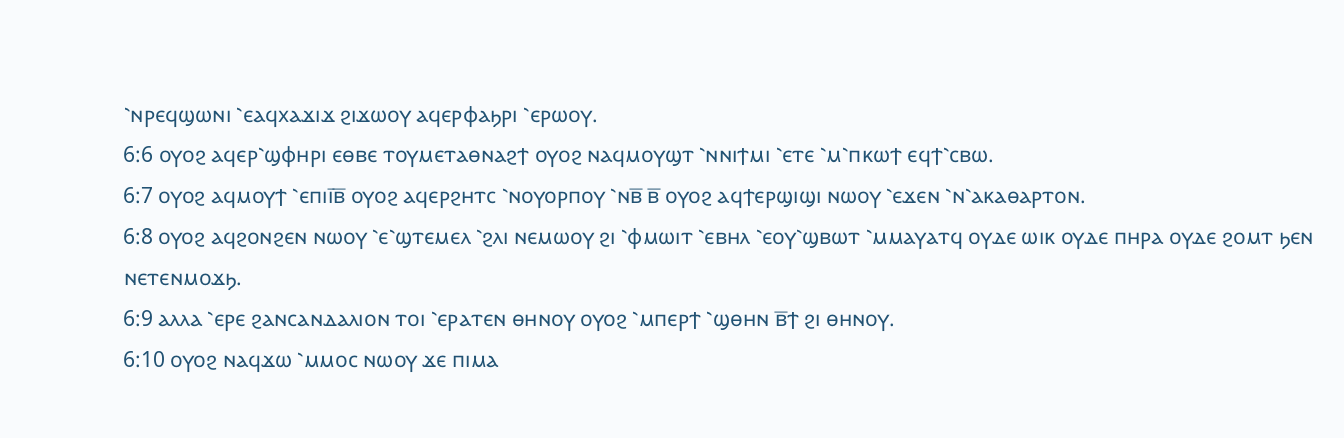⳿ⲛⲣⲉϥϣⲱⲛⲓ ⳿ⲉⲁϥⲭⲁϫⲓϫ ϩⲓϫⲱⲟⲩ ⲁϥⲉⲣⲫⲁϧⲣⲓ ⳿ⲉⲣⲱⲟⲩ.
6:6 ⲟⲩⲟϩ ⲁϥⲉⲣ⳿ϣⲫⲏⲣⲓ ⲉⲑⲃⲉ ⲧⲟⲩⲙⲉⲧⲁⲑⲛⲁϩϯ ⲟⲩⲟϩ ⲛⲁϥⲙⲟⲩϣⲧ ⳿ⲛⲛⲓϯⲙⲓ ⳿ⲉⲧⲉ ⳿ⲙ⳿ⲡⲕⲱϯ ⲉϥϯ⳿ⲥⲃⲱ.
6:7 ⲟⲩⲟϩ ⲁϥⲙⲟⲩϯ ⳿ⲉⲡⲓⲓ̅ⲃ̅ ⲟⲩⲟϩ ⲁϥⲉⲣϩⲏⲧⲥ ⳿ⲛⲟⲩⲟⲣⲡⲟⲩ ⳿ⲛⲃ̅ ⲃ̅ ⲟⲩⲟϩ ⲁϥϯⲉⲣϣⲓϣⲓ ⲛⲱⲟⲩ ⳿ⲉϫⲉⲛ ⳿ⲛ⳿ⲁⲕⲁⲑⲁⲣⲧⲟⲛ.
6:8 ⲟⲩⲟϩ ⲁϥϩⲟⲛϩⲉⲛ ⲛⲱⲟⲩ ⳿ⲉ⳿ϣⲧⲉⲙⲉⲗ ⳿ϩⲗⲓ ⲛⲉⲙⲱⲟⲩ ϩⲓ ⳿ⲫⲙⲱⲓⲧ ⳿ⲉⲃⲏⲗ ⳿ⲉⲟⲩ⳿ϣⲃⲱⲧ ⳿ⲙⲙⲁⲩⲁⲧϥ ⲟⲩⲇⲉ ⲱⲓⲕ ⲟⲩⲇⲉ ⲡⲏⲣⲁ ⲟⲩⲇⲉ ϩⲟⲙⲧ ϧⲉⲛ ⲛⲉⲧⲉⲛⲙⲟϫϧ.
6:9 ⲁⲗⲗⲁ ⳿ⲉⲣⲉ ϩⲁⲛⲥⲁⲛⲇⲁⲗⲓⲟⲛ ⲧⲟⲓ ⳿ⲉⲣⲁⲧⲉⲛ ⲑⲏⲛⲟⲩ ⲟⲩⲟϩ ⳿ⲙⲡⲉⲣϯ ⳿ϣⲑⲏⲛ ⲃ̅ϯ ϩⲓ ⲑⲏⲛⲟⲩ.
6:10 ⲟⲩⲟϩ ⲛⲁϥϫⲱ ⳿ⲙⲙⲟⲥ ⲛⲱⲟⲩ ϫⲉ ⲡⲓⲙⲁ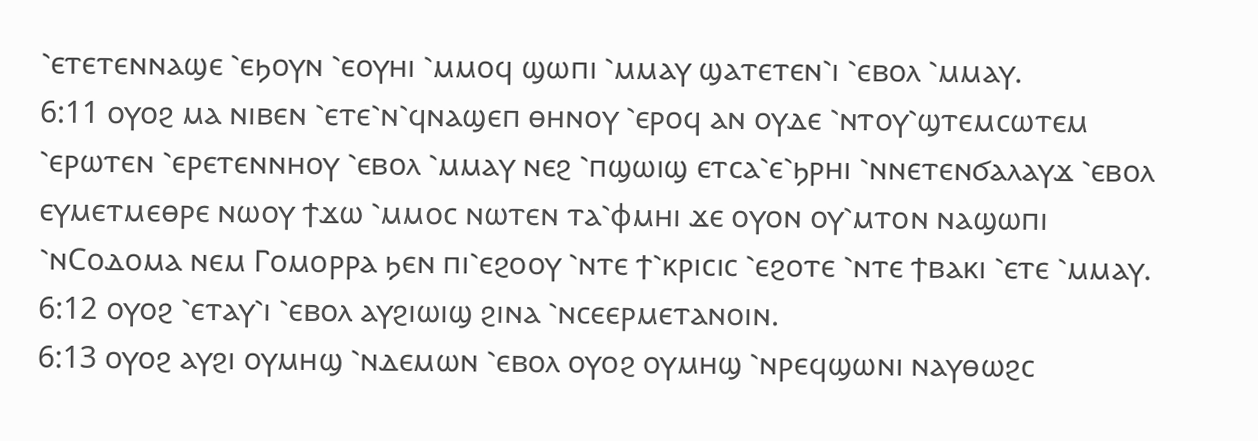⳿ⲉⲧⲉⲧⲉⲛⲛⲁϣⲉ ⳿ⲉϧⲟⲩⲛ ⳿ⲉⲟⲩⲏⲓ ⳿ⲙⲙⲟϥ ϣⲱⲡⲓ ⳿ⲙⲙⲁⲩ ϣⲁⲧⲉⲧⲉⲛ⳿ⲓ ⳿ⲉⲃⲟⲗ ⳿ⲙⲙⲁⲩ.
6:11 ⲟⲩⲟϩ ⲙⲁ ⲛⲓⲃⲉⲛ ⳿ⲉⲧⲉ⳿ⲛ⳿ϥⲛⲁϣⲉⲡ ⲑⲏⲛⲟⲩ ⳿ⲉⲣⲟϥ ⲁⲛ ⲟⲩⲇⲉ ⳿ⲛⲧⲟⲩ⳿ϣⲧⲉⲙⲥⲱⲧⲉⲙ ⳿ⲉⲣⲱⲧⲉⲛ ⳿ⲉⲣⲉⲧⲉⲛⲛⲏⲟⲩ ⳿ⲉⲃⲟⲗ ⳿ⲙⲙⲁⲩ ⲛⲉϩ ⳿ⲡϣⲱⲓϣ ⲉⲧⲥⲁ⳿ⲉ⳿ϧⲣⲏⲓ ⳿ⲛⲛⲉⲧⲉⲛϭⲁⲗⲁⲩϫ ⳿ⲉⲃⲟⲗ ⲉⲩⲙⲉⲧⲙⲉⲑⲣⲉ ⲛⲱⲟⲩ ϯϫⲱ ⳿ⲙⲙⲟⲥ ⲛⲱⲧⲉⲛ ⲧⲁ⳿ⲫⲙⲏⲓ ϫⲉ ⲟⲩⲟⲛ ⲟⲩ⳿ⲙⲧⲟⲛ ⲛⲁϣⲱⲡⲓ ⳿ⲛⲤⲟⲇⲟⲙⲁ ⲛⲉⲙ Ⲅⲟⲙⲟⲣⲣⲁ ϧⲉⲛ ⲡⲓ⳿ⲉϩⲟⲟⲩ ⳿ⲛⲧⲉ ϯ⳿ⲕⲣⲓⲥⲓⲥ ⳿ⲉϩⲟⲧⲉ ⳿ⲛⲧⲉ ϯⲃⲁⲕⲓ ⳿ⲉⲧⲉ ⳿ⲙⲙⲁⲩ.
6:12 ⲟⲩⲟϩ ⳿ⲉⲧⲁⲩ⳿ⲓ ⳿ⲉⲃⲟⲗ ⲁⲩϩⲓⲱⲓϣ ϩⲓⲛⲁ ⳿ⲛⲥⲉⲉⲣⲙⲉⲧⲁⲛⲟⲓⲛ.
6:13 ⲟⲩⲟϩ ⲁⲩϩⲓ ⲟⲩⲙⲏϣ ⳿ⲛⲇⲉⲙⲱⲛ ⳿ⲉⲃⲟⲗ ⲟⲩⲟϩ ⲟⲩⲙⲏϣ ⳿ⲛⲣⲉϥϣⲱⲛⲓ ⲛⲁⲩⲑⲱϩⲥ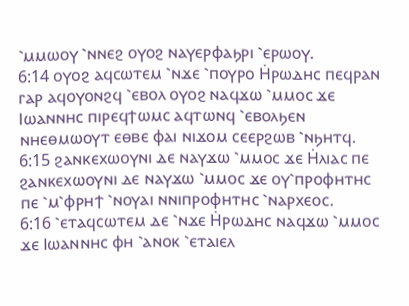⳿ⲙⲙⲱⲟⲩ ⳿ⲛⲛⲉϩ ⲟⲩⲟϩ ⲛⲁⲩⲉⲣⲫⲁϧⲣⲓ ⳿ⲉⲣⲱⲟⲩ.
6:14 ⲟⲩⲟϩ ⲁϥⲥⲱⲧⲉⲙ ⳿ⲛϫⲉ ⳿ⲡⲟⲩⲣⲟ Ⲏ̇ⲣⲱⲇⲏⲥ ⲡⲉϥⲣⲁⲛ ⲅⲁⲣ ⲁϥⲟⲩⲟⲛϩϥ ⳿ⲉⲃⲟⲗ ⲟⲩⲟϩ ⲛⲁϥϫⲱ ⳿ⲙⲙⲟⲥ ϫⲉ Ⲓⲱⲁⲛⲛⲏⲥ ⲡⲓⲣⲉϥϯⲱⲙⲥ ⲁϥⲧⲱⲛϥ ⳿ⲉⲃⲟⲗϧⲉⲛ ⲛⲏⲉⲑⲙⲱⲟⲩⲧ ⲉⲑⲃⲉ ⲫⲁⲓ ⲛⲓϫⲟⲙ ⲥⲉⲉⲣϩⲱⲃ ⳿ⲛϧⲏⲧϥ.
6:15 ϩⲁⲛⲕⲉⲭⲱⲟⲩⲛⲓ ⲇⲉ ⲛⲁⲩϫⲱ ⳿ⲙⲙⲟⲥ ϫⲉ Ⲏ̇ⲗⲓⲁⲥ ⲡⲉ ϩⲁⲛⲕⲉⲭⲱⲟⲩⲛⲓ ⲇⲉ ⲛⲁⲩϫⲱ ⳿ⲙⲙⲟⲥ ϫⲉ ⲟⲩ⳿ⲡⲣⲟⲫⲏⲧⲏⲥ ⲡⲉ ⳿ⲙ⳿ⲫⲣⲏϯ ⳿ⲛⲟⲩⲁⲓ ⲛⲛⲓⲡⲣⲟⲫⲏⲧⲏⲥ ⳿ⲛⲁⲣⲭⲉⲟⲥ.
6:16 ⳿ⲉⲧⲁϥⲥⲱⲧⲉⲙ ⲇⲉ ⳿ⲛϫⲉ Ⲏ̇ⲣⲱⲇⲏⲥ ⲛⲁϥϫⲱ ⳿ⲙⲙⲟⲥ ϫⲉ Ⲓⲱⲁⲛⲛⲏⲥ ⲫⲏ ⳿ⲁⲛⲟⲕ ⳿ⲉⲧⲁⲓⲉⲗ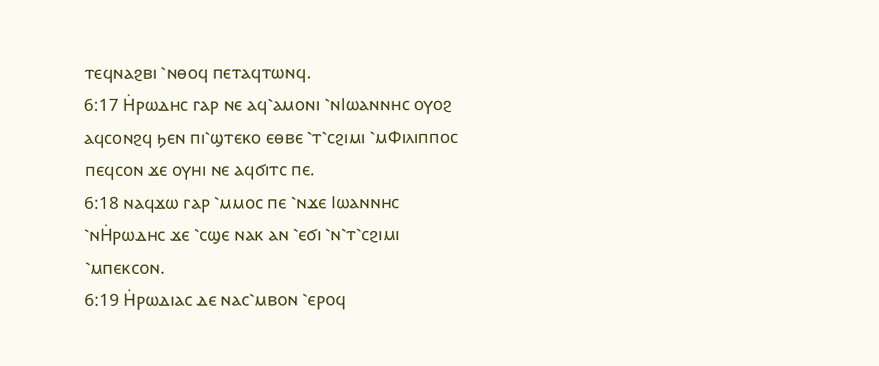ⲧⲉϥⲛⲁϩⲃⲓ ⳿ⲛⲑⲟϥ ⲡⲉⲧⲁϥⲧⲱⲛϥ.
6:17 Ⲏ̇ⲣⲱⲇⲏⲥ ⲅⲁⲣ ⲛⲉ ⲁϥ⳿ⲁⲙⲟⲛⲓ ⳿ⲛⲒⲱⲁⲛⲛⲏⲥ ⲟⲩⲟϩ ⲁϥⲥⲟⲛϩϥ ϧⲉⲛ ⲡⲓ⳿ϣⲧⲉⲕⲟ ⲉⲑⲃⲉ ⳿ⲧ⳿ⲥϩⲓⲙⲓ ⳿ⲙⲪⲓⲗⲓⲡⲡⲟⲥ ⲡⲉϥⲥⲟⲛ ϫⲉ ⲟⲩⲏⲓ ⲛⲉ ⲁϥϭⲓⲧⲥ ⲡⲉ.
6:18 ⲛⲁϥϫⲱ ⲅⲁⲣ ⳿ⲙⲙⲟⲥ ⲡⲉ ⳿ⲛϫⲉ Ⲓⲱⲁⲛⲛⲏⲥ ⳿ⲛⲎ̇ⲣⲱⲇⲏⲥ ϫⲉ ⳿ⲥϣⲉ ⲛⲁⲕ ⲁⲛ ⳿ⲉϭⲓ ⳿ⲛ⳿ⲧ⳿ⲥϩⲓⲙⲓ ⳿ⲙⲡⲉⲕⲥⲟⲛ.
6:19 Ⲏ̇ⲣⲱⲇⲓⲁⲥ ⲇⲉ ⲛⲁⲥ⳿ⲙⲃⲟⲛ ⳿ⲉⲣⲟϥ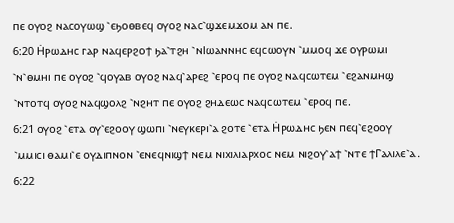ⲡⲉ ⲟⲩⲟϩ ⲛⲁⲥⲟⲩⲱϣ ⳿ⲉϧⲟⲑⲃⲉϥ ⲟⲩⲟϩ ⲛⲁⲥ⳿ϣϫⲉⲙϫⲟⲙ ⲁⲛ ⲡⲉ.
6:20 Ⲏ̇ⲣⲱⲇⲏⲥ ⲅⲁⲣ ⲛⲁϥⲉⲣϩⲟϯ ϧⲁ⳿ⲧϩⲏ ⳿ⲛⲒⲱⲁⲛⲛⲏⲥ ⲉϥⲥⲱⲟⲩⲛ ⳿ⲙⲙⲟϥ ϫⲉ ⲟⲩⲣⲱⲙⲓ ⳿ⲛ⳿ⲑⲙⲏⲓ ⲡⲉ ⲟⲩⲟϩ ⳿ϥⲟⲩⲁⲃ ⲟⲩⲟϩ ⲛⲁϥ⳿ⲁⲣⲉϩ ⳿ⲉⲣⲟϥ ⲡⲉ ⲟⲩⲟϩ ⲛⲁϥⲥⲱⲧⲉⲙ ⳿ⲉϩⲁⲛⲙⲏϣ ⳿ⲛⲧⲟⲧϥ ⲟⲩⲟϩ ⲛⲁϥϣⲟⲗϩ ⳿ⲛϩⲏⲧ ⲡⲉ ⲟⲩⲟϩ ϩⲏⲇⲉⲱⲥ ⲛⲁϥⲥⲱⲧⲉⲙ ⳿ⲉⲣⲟϥ ⲡⲉ.
6:21 ⲟⲩⲟϩ ⳿ⲉⲧⲁ ⲟⲩ⳿ⲉϩⲟⲟⲩ ϣⲱⲡⲓ ⳿ⲛⲉⲩⲕⲉⲣⲓ⳿ⲁ ϩⲟⲧⲉ ⳿ⲉⲧⲁ Ⲏ̇ⲣⲱⲇⲏⲥ ϧⲉⲛ ⲡⲉϥ⳿ⲉϩⲟⲟⲩ ⳿ⲙⲙⲓⲥⲓ ⲑⲁⲙⲓ⳿ⲉ ⲟⲩⲇⲓⲡⲛⲟⲛ ⳿ⲉⲛⲉϥⲛⲓϣϯ ⲛⲉⲙ ⲛⲓⲭⲓⲗⲓⲁⲣⲭⲟⲥ ⲛⲉⲙ ⲛⲓϩⲟⲩ⳿ⲁϯ ⳿ⲛⲧⲉ ϯⲄⲁⲗⲓⲗⲉ⳿ⲁ.
6:22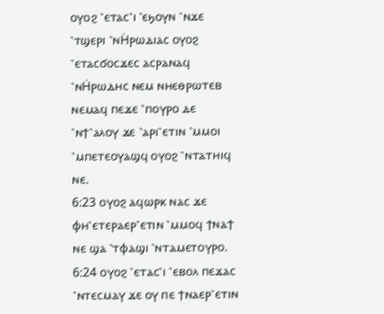ⲟⲩⲟϩ ⳿ⲉⲧⲁⲥ⳿ⲓ ⳿ⲉϧⲟⲩⲛ ⳿ⲛϫⲉ ⳿ⲧϣⲉⲣⲓ ⳿ⲛⲎ̇ⲣⲱⲇⲓⲁⲥ ⲟⲩⲟϩ ⳿ⲉⲧⲁⲥϭⲟⲥϫⲉⲥ ⲁⲥⲣⲁⲛⲁϥ ⳿ⲛⲎ̇ⲣⲱⲇⲏⲥ ⲛⲉⲙ ⲛⲏⲉⲑⲣⲱⲧⲉⲃ ⲛⲉⲙⲁϥ ⲡⲉϫⲉ ⳿ⲡⲟⲩⲣⲟ ⲇⲉ ⳿ⲛϯ⳿ⲁⲗⲟⲩ ϫⲉ ⳿ⲁⲣⲓ⳿ⲉⲧⲓⲛ ⳿ⲙⲙⲟⲓ ⳿ⲙⲡⲉⲧⲉⲟⲩⲁϣϥ ⲟⲩⲟϩ ⳿ⲛⲧⲁⲧⲏⲓϥ ⲛⲉ.
6:23 ⲟⲩⲟϩ ⲁϥⲱⲣⲕ ⲛⲁⲥ ϫⲉ ⲫⲏ⳿ⲉⲧⲉⲣⲁⲉⲣ⳿ⲉⲧⲓⲛ ⳿ⲙⲙⲟϥ ϯⲛⲁϯ ⲛⲉ ϣⲁ ⳿ⲧⲫⲁϣⲓ ⳿ⲛⲧⲁⲙⲉⲧⲟⲩⲣⲟ.
6:24 ⲟⲩⲟϩ ⳿ⲉⲧⲁⲥ⳿ⲓ ⳿ⲉⲃⲟⲗ ⲡⲉϫⲁⲥ ⳿ⲛⲧⲉⲥⲙⲁⲩ ϫⲉ ⲟⲩ ⲡⲉ ϯⲛⲁⲉⲣ⳿ⲉⲧⲓⲛ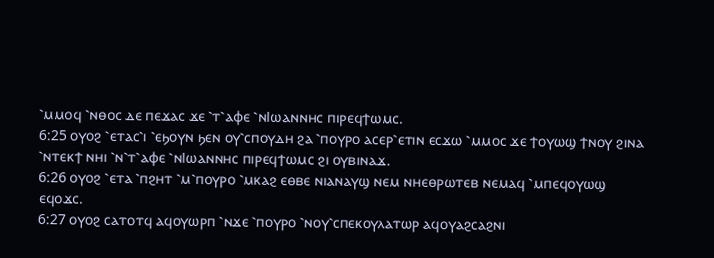⳿ⲙⲙⲟϥ ⳿ⲛⲑⲟⲥ ⲇⲉ ⲡⲉϫⲁⲥ ϫⲉ ⳿ⲧ⳿ⲁⲫⲉ ⳿ⲛⲒⲱⲁⲛⲛⲏⲥ ⲡⲓⲣⲉϥϯⲱⲙⲥ.
6:25 ⲟⲩⲟϩ ⳿ⲉⲧⲁⲥ⳿ⲓ ⳿ⲉϧⲟⲩⲛ ϧⲉⲛ ⲟⲩ⳿ⲥⲡⲟⲩⲇⲏ ϩⲁ ⳿ⲡⲟⲩⲣⲟ ⲁⲥⲉⲣ⳿ⲉⲧⲓⲛ ⲉⲥϫⲱ ⳿ⲙⲙⲟⲥ ϫⲉ ϯⲟⲩⲱϣ ϯⲛⲟⲩ ϩⲓⲛⲁ ⳿ⲛⲧⲉⲕϯ ⲛⲏⲓ ⳿ⲛ⳿ⲧ⳿ⲁⲫⲉ ⳿ⲛⲒⲱⲁⲛⲛⲏⲥ ⲡⲓⲣⲉϥϯⲱⲙⲥ ϩⲓ ⲟⲩⲃⲓⲛⲁϫ.
6:26 ⲟⲩⲟϩ ⳿ⲉⲧⲁ ⳿ⲡϩⲏⲧ ⳿ⲙ⳿ⲡⲟⲩⲣⲟ ⳿ⲙⲕⲁϩ ⲉⲑⲃⲉ ⲛⲓⲁⲛⲁⲩϣ ⲛⲉⲙ ⲛⲏⲉⲑⲣⲱⲧⲉⲃ ⲛⲉⲙⲁϥ ⳿ⲙⲡⲉϥⲟⲩⲱϣ ⲉϥⲟϫⲥ.
6:27 ⲟⲩⲟϩ ⲥⲁⲧⲟⲧϥ ⲁϥⲟⲩⲱⲣⲡ ⳿ⲛϫⲉ ⳿ⲡⲟⲩⲣⲟ ⳿ⲛⲟⲩ⳿ⲥⲡⲉⲕⲟⲩⲗⲁⲧⲱⲣ ⲁϥⲟⲩⲁϩⲥⲁϩⲛⲓ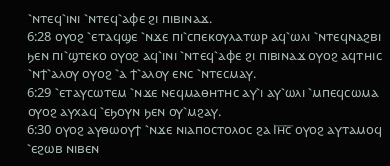⳿ⲛⲧⲉϥ⳿ⲓⲛⲓ ⳿ⲛⲧⲉϥ⳿ⲁⲫⲉ ϩⲓ ⲡⲓⲃⲓⲛⲁϫ.
6:28 ⲟⲩⲟϩ ⳿ⲉⲧⲁϥϣⲉ ⳿ⲛϫⲉ ⲡⲓ⳿ⲥⲡⲉⲕⲟⲩⲗⲁⲧⲱⲣ ⲁϥ⳿ⲱⲗⲓ ⳿ⲛⲧⲉϥⲛⲁϩⲃⲓ ϧⲉⲛ ⲡⲓ⳿ϣⲧⲉⲕⲟ ⲟⲩⲟϩ ⲁϥ⳿ⲓⲛⲓ ⳿ⲛⲧⲉϥ⳿ⲁⲫⲉ ϩⲓ ⲡⲓⲃⲓⲛⲁϫ ⲟⲩⲟϩ ⲁϥⲧⲏⲓⲥ ⳿ⲛϯ⳿ⲁⲗⲟⲩ ⲟⲩⲟϩ ⳿ⲁ ϯ⳿ⲁⲗⲟⲩ ⲉⲛⲥ ⳿ⲛⲧⲉⲥⲙⲁⲩ.
6:29 ⳿ⲉⲧⲁⲩⲥⲱⲧⲉⲙ ⳿ⲛϫⲉ ⲛⲉϥⲙⲁⲑⲏⲧⲏⲥ ⲁⲩ⳿ⲓ ⲁⲩ⳿ⲱⲗⲓ ⳿ⲙⲡⲉϥⲥⲱⲙⲁ ⲟⲩⲟϩ ⲁⲩⲭⲁϥ ⳿ⲉϧⲟⲩⲛ ϧⲉⲛ ⲟⲩ⳿ⲙϩⲁⲩ.
6:30 ⲟⲩⲟϩ ⲁⲩⲑⲱⲟⲩϯ ⳿ⲛϫⲉ ⲛⲓⲁⲡⲟⲥⲧⲟⲗⲟⲥ ϩⲁ Ⲓⲏ̅ⲥ̅ ⲟⲩⲟϩ ⲁⲩⲧⲁⲙⲟϥ ⳿ⲉϩⲱⲃ ⲛⲓⲃⲉⲛ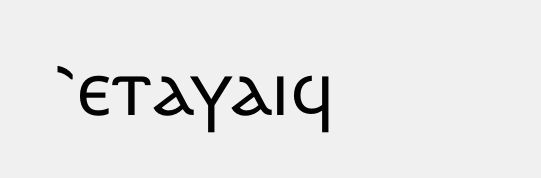⳿ⲉⲧⲁⲩⲁⲓϥ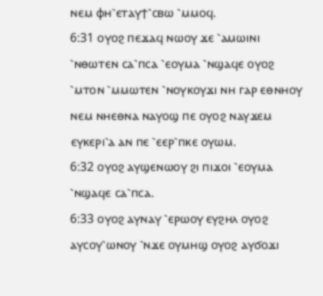ⲛⲉⲙ ⲫⲏ⳿ⲉⲧⲁⲩϯ⳿ⲥⲃⲱ ⳿ⲙⲙⲟϥ.
6:31 ⲟⲩⲟϩ ⲡⲉϫⲁϥ ⲛⲱⲟⲩ ϫⲉ ⳿ⲁⲙⲱⲓⲛⲓ ⳿ⲛⲑⲱⲧⲉⲛ ⲥⲁ⳿ⲡⲥⲁ ⳿ⲉⲟⲩⲙⲁ ⳿ⲛϣⲁϥⲉ ⲟⲩⲟϩ ⳿ⲙⲧⲟⲛ ⳿ⲙⲙⲱⲧⲉⲛ ⳿ⲛⲟⲩⲕⲟⲩϫⲓ ⲛⲏ ⲅⲁⲣ ⲉⲑⲛⲏⲟⲩ ⲛⲉⲙ ⲛⲏⲉⲑⲛⲁ ⲛⲁⲩⲟϣ ⲡⲉ ⲟⲩⲟϩ ⲛⲁⲩϫⲉⲙ ⲉⲩⲕⲉⲣⲓ⳿ⲁ ⲁⲛ ⲡⲉ ⳿ⲉⲉⲣ⳿ⲡⲕⲉ ⲟⲩⲱⲙ.
6:32 ⲟⲩⲟϩ ⲁⲩϣⲉⲛⲱⲟⲩ ϩⲓ ⲡⲓϫⲟⲓ ⳿ⲉⲟⲩⲙⲁ ⳿ⲛϣⲁϥⲉ ⲥⲁ⳿ⲡⲥⲁ.
6:33 ⲟⲩⲟϩ ⲁⲩⲛⲁⲩ ⳿ⲉⲣⲱⲟⲩ ⲉⲩϩⲏⲗ ⲟⲩⲟϩ ⲁⲩⲥⲟⲩ⳿ⲱⲛⲟⲩ ⳿ⲛϫⲉ ⲟⲩⲙⲏϣ ⲟⲩⲟϩ ⲁⲩϭⲟϫⲓ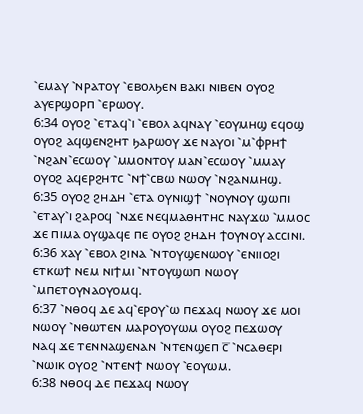⳿ⲉⲙⲁⲩ ⳿ⲛⲣⲁⲧⲟⲩ ⳿ⲉⲃⲟⲗϧⲉⲛ ⲃⲁⲕⲓ ⲛⲓⲃⲉⲛ ⲟⲩⲟϩ ⲁⲩⲉⲣϣⲟⲣⲡ ⳿ⲉⲣⲱⲟⲩ.
6:34 ⲟⲩⲟϩ ⳿ⲉⲧⲁϥ⳿ⲓ ⳿ⲉⲃⲟⲗ ⲁϥⲛⲁⲩ ⳿ⲉⲟⲩⲙⲏϣ ⲉϥⲟϣ ⲟⲩⲟϩ ⲁϥϣⲉⲛϩⲏⲧ ϧⲁⲣⲱⲟⲩ ϫⲉ ⲛⲁⲩⲟⲓ ⳿ⲙ⳿ⲫⲣⲏϯ ⳿ⲛϩⲁⲛ⳿ⲉⲥⲱⲟⲩ ⳿ⲙⲙⲟⲛⲧⲟⲩ ⲙⲁⲛ⳿ⲉⲥⲱⲟⲩ ⳿ⲙⲙⲁⲩ ⲟⲩⲟϩ ⲁϥⲉⲣϩⲏⲧⲥ ⳿ⲛϯ⳿ⲥⲃⲱ ⲛⲱⲟⲩ ⳿ⲛϩⲁⲛⲙⲏϣ.
6:35 ⲟⲩⲟϩ ϩⲏⲇⲏ ⳿ⲉⲧⲁ ⲟⲩⲛⲓϣϯ ⳿ⲛⲟⲩⲛⲟⲩ ϣⲱⲡⲓ ⳿ⲉⲧⲁⲩ⳿ⲓ ϩⲁⲣⲟϥ ⳿ⲛϫⲉ ⲛⲉϥⲙⲁⲑⲏⲧⲏⲥ ⲛⲁⲩϫⲱ ⳿ⲙⲙⲟⲥ ϫⲉ ⲡⲓⲙⲁ ⲟⲩϣⲁϥⲉ ⲡⲉ ⲟⲩⲟϩ ϩⲏⲇⲏ ϯⲟⲩⲛⲟⲩ ⲁⲥⲥⲓⲛⲓ.
6:36 ⲭⲁⲩ ⳿ⲉⲃⲟⲗ ϩⲓⲛⲁ ⳿ⲛⲧⲟⲩϣⲉⲛⲱⲟⲩ ⳿ⲉⲛⲓⲓⲟϩⲓ ⲉⲧⲕⲱϯ ⲛⲉⲙ ⲛⲓϯⲙⲓ ⳿ⲛⲧⲟⲩϣⲱⲡ ⲛⲱⲟⲩ ⳿ⲙⲡⲉⲧⲟⲩⲛⲁⲟⲩⲟⲙϥ.
6:37 ⳿ⲛⲑⲟϥ ⲇⲉ ⲁϥ⳿ⲉⲣⲟⲩ⳿ⲱ ⲡⲉϫⲁϥ ⲛⲱⲟⲩ ϫⲉ ⲙⲟⲓ ⲛⲱⲟⲩ ⳿ⲛⲑⲱⲧⲉⲛ ⲙⲁⲣⲟⲩⲟⲩⲱⲙ ⲟⲩⲟϩ ⲡⲉϫⲱⲟⲩ ⲛⲁϥ ϫⲉ ⲧⲉⲛⲛⲁϣⲉⲛⲁⲛ ⳿ⲛⲧⲉⲛϣⲉⲡ ⲥ̅ ⳿ⲛⲥⲁⲑⲉⲣⲓ ⳿ⲛⲱⲓⲕ ⲟⲩⲟϩ ⳿ⲛⲧⲉⲛϯ ⲛⲱⲟⲩ ⳿ⲉⲟⲩⲱⲙ.
6:38 ⲛⲑⲟϥ ⲇⲉ ⲡⲉϫⲁϥ ⲛⲱⲟⲩ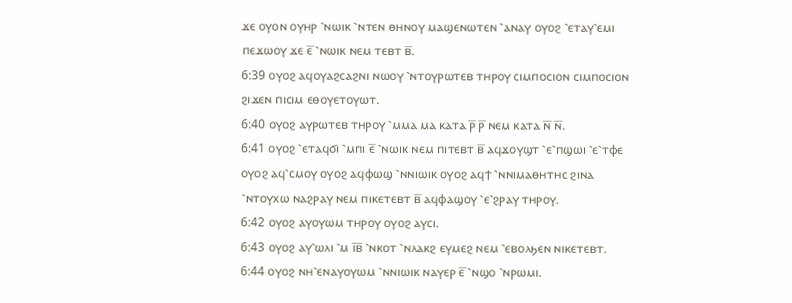ϫⲉ ⲟⲩⲟⲛ ⲟⲩⲏⲣ ⳿ⲛⲱⲓⲕ ⳿ⲛⲧⲉⲛ ⲑⲏⲛⲟⲩ ⲙⲁϣⲉⲛⲱⲧⲉⲛ ⳿ⲁⲛⲁⲩ ⲟⲩⲟϩ ⳿ⲉⲧⲁⲩ⳿ⲉⲙⲓ ⲡⲉϫⲱⲟⲩ ϫⲉ ⲉ̅ ⳿ⲛⲱⲓⲕ ⲛⲉⲙ ⲧⲉⲃⲧ ⲃ̅.
6:39 ⲟⲩⲟϩ ⲁϥⲟⲩⲁϩⲥⲁϩⲛⲓ ⲛⲱⲟⲩ ⳿ⲛⲧⲟⲩⲣⲱⲧⲉⲃ ⲧⲏⲣⲟⲩ ⲥⲓⲙⲡⲟⲥⲓⲟⲛ ⲥⲓⲙⲡⲟⲥⲓⲟⲛ ϩⲓϫⲉⲛ ⲡⲓⲥⲓⲙ ⲉⲑⲟⲩⲉⲧⲟⲩⲱⲧ.
6:40 ⲟⲩⲟϩ ⲁⲩⲣⲱⲧⲉⲃ ⲧⲏⲣⲟⲩ ⳿ⲙⲙⲁ ⲙⲁ ⲕⲁⲧⲁ ⲣ̅ ⲣ̅ ⲛⲉⲙ ⲕⲁⲧⲁ ⲛ̅ ⲛ̅.
6:41 ⲟⲩⲟϩ ⳿ⲉⲧⲁϥϭⲓ ⳿ⲙⲡⲓ ⲉ̅ ⳿ⲛⲱⲓⲕ ⲛⲉⲙ ⲡⲓⲧⲉⲃⲧ ⲃ̅ ⲁϥϫⲟⲩϣⲧ ⳿ⲉ⳿ⲡϣⲱⲓ ⳿ⲉ⳿ⲧⲫⲉ ⲟⲩⲟϩ ⲁϥ⳿ⲥⲙⲟⲩ ⲟⲩⲟϩ ⲁϥⲫⲱϣ ⳿ⲛⲛⲓⲱⲓⲕ ⲟⲩⲟϩ ⲁϥϯ ⳿ⲛⲛⲓⲙⲁⲑⲏⲧⲏⲥ ϩⲓⲛⲁ ⳿ⲛⲧⲟⲩⲭⲱ ⲛⲁϩⲣⲁⲩ ⲛⲉⲙ ⲡⲓⲕⲉⲧⲉⲃⲧ ⲃ̅ ⲁϥⲫⲁϣⲟⲩ ⳿ⲉ⳿ϩⲣⲁⲩ ⲧⲏⲣⲟⲩ.
6:42 ⲟⲩⲟϩ ⲁⲩⲟⲩⲱⲙ ⲧⲏⲣⲟⲩ ⲟⲩⲟϩ ⲁⲩⲥⲓ.
6:43 ⲟⲩⲟϩ ⲁⲩ⳿ⲱⲗⲓ ⳿ⲙ ⲓ̅ⲃ̅ ⳿ⲛⲕⲟⲧ ⳿ⲛⲗⲁⲕϩ ⲉⲩⲙⲉϩ ⲛⲉⲙ ⳿ⲉⲃⲟⲗϧⲉⲛ ⲛⲓⲕⲉⲧⲉⲃⲧ.
6:44 ⲟⲩⲟϩ ⲛⲏ⳿ⲉⲛⲁⲩⲟⲩⲱⲙ ⳿ⲛⲛⲓⲱⲓⲕ ⲛⲁⲩⲉⲣ ⲉ̅ ⳿ⲛϣⲟ ⳿ⲛⲣⲱⲙⲓ.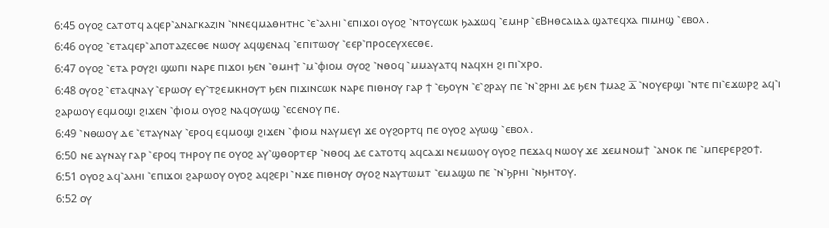6:45 ⲟⲩⲟϩ ⲥⲁⲧⲟⲧϥ ⲁϥⲉⲣ⳿ⲁⲛⲁⲅⲕⲁⲍⲓⲛ ⳿ⲛⲛⲉϥⲙⲁⲑⲏⲧⲏⲥ ⳿ⲉ⳿ⲁⲗⲏⲓ ⳿ⲉⲡⲓϫⲟⲓ ⲟⲩⲟϩ ⳿ⲛⲧⲟⲩⲥⲱⲕ ϧⲁϫⲱϥ ⳿ⲉⲙⲏⲣ ⳿ⲉⲂⲏⲑⲥⲁⲓⲇⲁ ϣⲁⲧⲉϥⲭⲁ ⲡⲓⲙⲏϣ ⳿ⲉⲃⲟⲗ.
6:46 ⲟⲩⲟϩ ⳿ⲉⲧⲁϥⲉⲣ⳿ⲁⲡⲟⲧⲁⲍⲉⲥⲑⲉ ⲛⲱⲟⲩ ⲁϥϣⲉⲛⲁϥ ⳿ⲉⲡⲓⲧⲱⲟⲩ ⳿ⲉⲉⲣ⳿ⲡⲣⲟⲥⲉⲩⲭⲉⲥⲑⲉ.
6:47 ⲟⲩⲟϩ ⳿ⲉⲧⲁ ⲣⲟⲩϩⲓ ϣⲱⲡⲓ ⲛⲁⲣⲉ ⲡⲓϫⲟⲓ ϧⲉⲛ ⳿ⲑⲙⲏϯ ⳿ⲙ⳿ⲫⲓⲟⲙ ⲟⲩⲟϩ ⳿ⲛⲑⲟϥ ⳿ⲙⲙⲁⲩⲁⲧϥ ⲛⲁϥⲭⲏ ϩⲓ ⲡⲓ⳿ⲭⲣⲟ.
6:48 ⲟⲩⲟϩ ⳿ⲉⲧⲁϥⲛⲁⲩ ⳿ⲉⲣⲱⲟⲩ ⲉⲩ⳿ⲧϩⲉⲙⲕⲏⲟⲩⲧ ϧⲉⲛ ⲡⲓϫⲓⲛⲥⲱⲕ ⲛⲁⲣⲉ ⲡⲓⲑⲏⲟⲩ ⲅⲁⲣ ϯ ⳿ⲉϧⲟⲩⲛ ⳿ⲉ⳿ϩⲣⲁⲩ ⲡⲉ ⳿ⲛ⳿ϩⲣⲏⲓ ⲇⲉ ϧⲉⲛ ϯⲙⲁϩ ⲇ̅ ⳿ⲛⲟⲩⲉⲣϣⲓ ⳿ⲛⲧⲉ ⲡⲓ⳿ⲉϫⲱⲣϩ ⲁϥ⳿ⲓ ϩⲁⲣⲱⲟⲩ ⲉϥⲙⲟϣⲓ ϩⲓϫⲉⲛ ⳿ⲫⲓⲟⲙ ⲟⲩⲟϩ ⲛⲁϥⲟⲩⲱϣ ⳿ⲉⲥⲉⲛⲟⲩ ⲡⲉ.
6:49 ⳿ⲛⲑⲱⲟⲩ ⲇⲉ ⳿ⲉⲧⲁⲩⲛⲁⲩ ⳿ⲉⲣⲟϥ ⲉϥⲙⲟϣⲓ ϩⲓϫⲉⲛ ⳿ⲫⲓⲟⲙ ⲛⲁⲩⲙⲉⲩⲓ ϫⲉ ⲟⲩϩⲟⲣⲧϥ ⲡⲉ ⲟⲩⲟϩ ⲁⲩⲱϣ ⳿ⲉⲃⲟⲗ.
6:50 ⲛⲉ ⲁⲩⲛⲁⲩ ⲅⲁⲣ ⳿ⲉⲣⲟϥ ⲧⲏⲣⲟⲩ ⲡⲉ ⲟⲩⲟϩ ⲁⲩ⳿ϣⲑⲟⲣⲧⲉⲣ ⳿ⲛⲑⲟϥ ⲇⲉ ⲥⲁⲧⲟⲧϥ ⲁϥⲥⲁϫⲓ ⲛⲉⲙⲱⲟⲩ ⲟⲩⲟϩ ⲡⲉϫⲁϥ ⲛⲱⲟⲩ ϫⲉ ϫⲉⲙⲛⲟⲙϯ ⳿ⲁⲛⲟⲕ ⲡⲉ ⳿ⲙⲡⲉⲣⲉⲣϩⲟϯ.
6:51 ⲟⲩⲟϩ ⲁϥ⳿ⲁⲗⲏⲓ ⳿ⲉⲡⲓϫⲟⲓ ϩⲁⲣⲱⲟⲩ ⲟⲩⲟϩ ⲁϥϩⲉⲣⲓ ⳿ⲛϫⲉ ⲡⲓⲑⲏⲟⲩ ⲟⲩⲟϩ ⲛⲁⲩⲧⲱⲙⲧ ⳿ⲉⲙⲁϣⲱ ⲡⲉ ⳿ⲛ⳿ϧⲣⲏⲓ ⳿ⲛϧⲏⲧⲟⲩ.
6:52 ⲟⲩ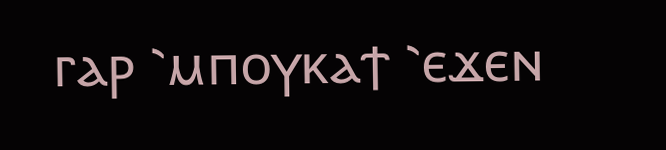ⲅⲁⲣ ⳿ⲙⲡⲟⲩⲕⲁϯ ⳿ⲉϫⲉⲛ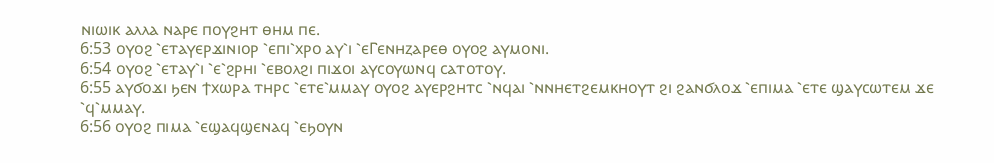ⲛⲓⲱⲓⲕ ⲁⲗⲗⲁ ⲛⲁⲣⲉ ⲡⲟⲩϩⲏⲧ ⲑⲏⲙ ⲡⲉ.
6:53 ⲟⲩⲟϩ ⳿ⲉⲧⲁⲩⲉⲣϫⲓⲛⲓⲟⲣ ⳿ⲉⲡⲓ⳿ⲭⲣⲟ ⲁⲩ⳿ⲓ ⳿ⲉⲄⲉⲛⲏⲍⲁⲣⲉⲑ ⲟⲩⲟϩ ⲁⲩⲙⲟⲛⲓ.
6:54 ⲟⲩⲟϩ ⳿ⲉⲧⲁⲩ⳿ⲓ ⳿ⲉ⳿ϩⲣⲏⲓ ⳿ⲉⲃⲟⲗϩⲓ ⲡⲓϫⲟⲓ ⲁⲩⲥⲟⲩⲱⲛϥ ⲥⲁⲧⲟⲧⲟⲩ.
6:55 ⲁⲩϭⲟϫⲓ ϧⲉⲛ ϯⲭⲱⲣⲁ ⲧⲏⲣⲥ ⳿ⲉⲧⲉ⳿ⲙⲙⲁⲩ ⲟⲩⲟϩ ⲁⲩⲉⲣϩⲏⲧⲥ ⳿ⲛϥⲁⲓ ⳿ⲛⲛⲏⲉⲧϩⲉⲙⲕⲏⲟⲩⲧ ϩⲓ ϩⲁⲛϭⲗⲟϫ ⳿ⲉⲡⲓⲙⲁ ⳿ⲉⲧⲉ ϣⲁⲩⲥⲱⲧⲉⲙ ϫⲉ ⳿ϥ⳿ⲙⲙⲁⲩ.
6:56 ⲟⲩⲟϩ ⲡⲓⲙⲁ ⳿ⲉϣⲁϥϣⲉⲛⲁϥ ⳿ⲉϧⲟⲩⲛ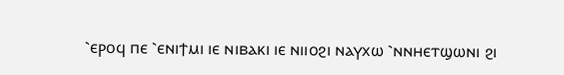⳿ⲉⲣⲟϥ ⲡⲉ ⳿ⲉⲛⲓϯⲙⲓ ⲓⲉ ⲛⲓⲃⲁⲕⲓ ⲓⲉ ⲛⲓⲓⲟϩⲓ ⲛⲁⲩⲭⲱ ⳿ⲛⲛⲏⲉⲧϣⲱⲛⲓ ϩⲓ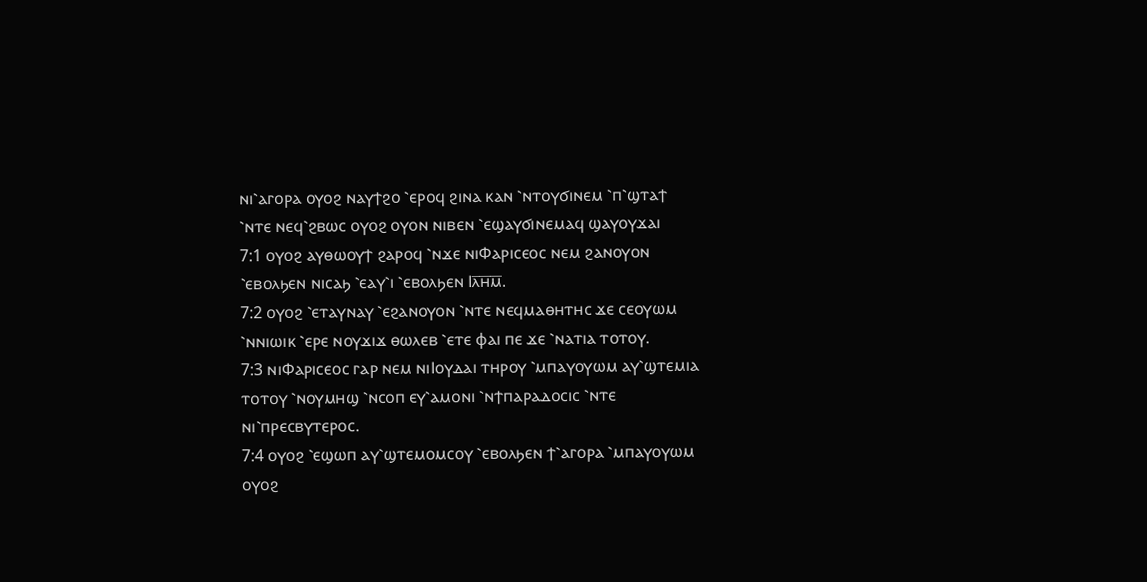ⲛⲓ⳿ⲁⲅⲟⲣⲁ ⲟⲩⲟϩ ⲛⲁⲩϯϩⲟ ⳿ⲉⲣⲟϥ ϩⲓⲛⲁ ⲕⲁⲛ ⳿ⲛⲧⲟⲩϭⲓⲛⲉⲙ ⳿ⲡ⳿ϣⲧⲁϯ ⳿ⲛⲧⲉ ⲛⲉϥ⳿ϩⲃⲱⲥ ⲟⲩⲟϩ ⲟⲩⲟⲛ ⲛⲓⲃⲉⲛ ⳿ⲉϣⲁⲩϭⲓⲛⲉⲙⲁϥ ϣⲁⲩⲟⲩϫⲁⲓ
7:1 ⲟⲩⲟϩ ⲁⲩⲑⲱⲟⲩϯ ϩⲁⲣⲟϥ ⳿ⲛϫⲉ ⲛⲓⲪⲁⲣⲓⲥⲉⲟⲥ ⲛⲉⲙ ϩⲁⲛⲟⲩⲟⲛ ⳿ⲉⲃⲟⲗϧⲉⲛ ⲛⲓⲥⲁϧ ⳿ⲉⲁⲩ⳿ⲓ ⳿ⲉⲃⲟⲗϧⲉⲛ Ⲓⲗ̅ⲏ̅ⲙ̅.
7:2 ⲟⲩⲟϩ ⳿ⲉⲧⲁⲩⲛⲁⲩ ⳿ⲉϩⲁⲛⲟⲩⲟⲛ ⳿ⲛⲧⲉ ⲛⲉϥⲙⲁⲑⲏⲧⲏⲥ ϫⲉ ⲥⲉⲟⲩⲱⲙ ⳿ⲛⲛⲓⲱⲓⲕ ⳿ⲉⲣⲉ ⲛⲟⲩϫⲓϫ ⲑⲱⲗⲉⲃ ⳿ⲉⲧⲉ ⲫⲁⲓ ⲡⲉ ϫⲉ ⳿ⲛⲁⲧⲓⲁ ⲧⲟⲧⲟⲩ.
7:3 ⲛⲓⲪⲁⲣⲓⲥⲉⲟⲥ ⲅⲁⲣ ⲛⲉⲙ ⲛⲓⲒⲟⲩⲇⲁⲓ ⲧⲏⲣⲟⲩ ⳿ⲙⲡⲁⲩⲟⲩⲱⲙ ⲁⲩ⳿ϣⲧⲉⲙⲓⲁ ⲧⲟⲧⲟⲩ ⳿ⲛⲟⲩⲙⲏϣ ⳿ⲛⲥⲟⲡ ⲉⲩ⳿ⲁⲙⲟⲛⲓ ⳿ⲛϯⲡⲁⲣⲁⲇⲟⲥⲓⲥ ⳿ⲛⲧⲉ ⲛⲓ⳿ⲡⲣⲉⲥⲃⲩⲧⲉⲣⲟⲥ.
7:4 ⲟⲩⲟϩ ⳿ⲉϣⲱⲡ ⲁⲩ⳿ϣⲧⲉⲙⲟⲙⲥⲟⲩ ⳿ⲉⲃⲟⲗϧⲉⲛ ϯ⳿ⲁⲅⲟⲣⲁ ⳿ⲙⲡⲁⲩⲟⲩⲱⲙ ⲟⲩⲟϩ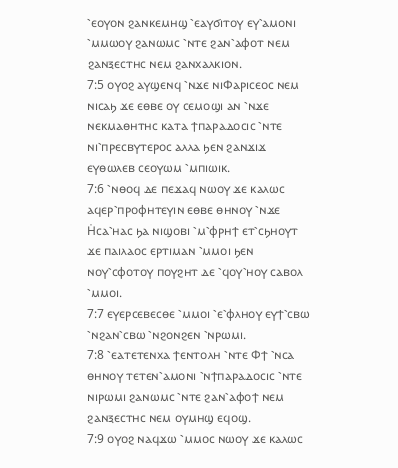⳿ⲉⲟⲩⲟⲛ ϩⲁⲛⲕⲉⲙⲏϣ ⳿ⲉⲁⲩϭⲓⲧⲟⲩ ⲉⲩ⳿ⲁⲙⲟⲛⲓ ⳿ⲙⲙⲱⲟⲩ ϩⲁⲛⲱⲙⲥ ⳿ⲛⲧⲉ ϩⲁⲛ⳿ⲁⲫⲟⲧ ⲛⲉⲙ ϩⲁⲛⲝⲉⲥⲧⲏⲥ ⲛⲉⲙ ϩⲁⲛⲭⲁⲗⲕⲓⲟⲛ.
7:5 ⲟⲩⲟϩ ⲁⲩϣⲉⲛϥ ⳿ⲛϫⲉ ⲛⲓⲪⲁⲣⲓⲥⲉⲟⲥ ⲛⲉⲙ ⲛⲓⲥⲁϧ ϫⲉ ⲉⲑⲃⲉ ⲟⲩ ⲥⲉⲙⲟϣⲓ ⲁⲛ ⳿ⲛϫⲉ ⲛⲉⲕⲙⲁⲑⲏⲧⲏⲥ ⲕⲁⲧⲁ ϯⲡⲁⲣⲁⲇⲟⲥⲓⲥ ⳿ⲛⲧⲉ ⲛⲓ⳿ⲡⲣⲉⲥⲃⲩⲧⲉⲣⲟⲥ ⲁⲗⲗⲁ ϧⲉⲛ ϩⲁⲛϫⲓϫ ⲉⲩⲑⲱⲗⲉⲃ ⲥⲉⲟⲩⲱⲙ ⳿ⲙⲡⲓⲱⲓⲕ.
7:6 ⳿ⲛⲑⲟϥ ⲇⲉ ⲡⲉϫⲁϥ ⲛⲱⲟⲩ ϫⲉ ⲕⲁⲗⲱⲥ ⲁϥⲉⲣ⳿ⲡⲣⲟⲫⲏⲧⲉⲩⲓⲛ ⲉⲑⲃⲉ ⲑⲏⲛⲟⲩ ⳿ⲛϫⲉ Ⲏ̇ⲥⲁ⳿ⲏⲁⲥ ϧⲁ ⲛⲓϣⲟⲃⲓ ⳿ⲙ⳿ⲫⲣⲏϯ ⲉⲧ⳿ⲥϧⲏⲟⲩⲧ ϫⲉ ⲡⲁⲓⲗⲁⲟⲥ ⲉⲣⲧⲓⲙⲁⲛ ⳿ⲙⲙⲟⲓ ϧⲉⲛ ⲛⲟⲩ⳿ⲥⲫⲟⲧⲟⲩ ⲡⲟⲩϩⲏⲧ ⲇⲉ ⳿ϥⲟⲩ⳿ⲏⲟⲩ ⲥⲁⲃⲟⲗ ⳿ⲙⲙⲟⲓ.
7:7 ⲉⲩⲉⲣⲥⲉⲃⲉⲥⲑⲉ ⳿ⲙⲙⲟⲓ ⳿ⲉ⳿ⲫⲗⲏⲟⲩ ⲉⲩϯ⳿ⲥⲃⲱ ⳿ⲛϩⲁⲛ⳿ⲥⲃⲱ ⳿ⲛϩⲟⲛϩⲉⲛ ⳿ⲛⲣⲱⲙⲓ.
7:8 ⳿ⲉⲁⲧⲉⲧⲉⲛⲭⲁ ϯⲉⲛⲧⲟⲗⲏ ⳿ⲛⲧⲉ Ⲫϯ ⳿ⲛⲥⲁ ⲑⲏⲛⲟⲩ ⲧⲉⲧⲉⲛ⳿ⲁⲙⲟⲛⲓ ⳿ⲛϯⲡⲁⲣⲁⲇⲟⲥⲓⲥ ⳿ⲛⲧⲉ ⲛⲓⲣⲱⲙⲓ ϩⲁⲛⲱⲙⲥ ⳿ⲛⲧⲉ ϩⲁⲛ⳿ⲁⲫⲟϯ ⲛⲉⲙ ϩⲁⲛⲝⲉⲥⲧⲏⲥ ⲛⲉⲙ ⲟⲩⲙⲏϣ ⲉϥⲟϣ.
7:9 ⲟⲩⲟϩ ⲛⲁϥϫⲱ ⳿ⲙⲙⲟⲥ ⲛⲱⲟⲩ ϫⲉ ⲕⲁⲗⲱⲥ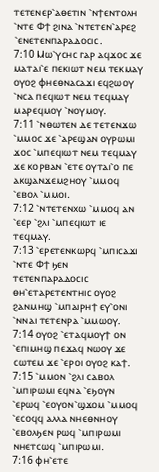ⲧⲉⲧⲉⲛⲉⲣ⳿ⲁⲑⲉⲧⲓⲛ ⳿ⲛϯⲉⲛⲧⲟⲗⲏ ⳿ⲛⲧⲉ Ⲫϯ ϩⲓⲛⲁ ⳿ⲛⲧⲉⲧⲉⲛ⳿ⲁⲣⲉϩ ⳿ⲉⲛⲉⲧⲉⲛⲡⲁⲣⲁⲇⲟⲥⲓⲥ.
7:10 Ⲙⲱ⳿ⲩⲥⲏⲥ ⲅⲁⲣ ⲁϥϫⲟⲥ ϫⲉ ⲙⲁⲧⲁⲓ⳿ⲉ ⲡⲉⲕⲓⲱⲧ ⲛⲉⲙ ⲧⲉⲕⲙⲁⲩ ⲟⲩⲟϩ ⲫⲏⲉⲑⲛⲁⲥⲁϫⲓ ⲉϥϩⲱⲟⲩ ⳿ⲛⲥⲁ ⲡⲉϥⲓⲱⲧ ⲛⲉⲙ ⲧⲉϥⲙⲁⲩ ⲙⲁⲣⲉϥⲙⲟⲩ ⳿ⲛⲟⲩⲙⲟⲩ.
7:11 ⳿ⲛⲑⲱⲧⲉⲛ ⲇⲉ ⲧⲉⲧⲉⲛϫⲱ ⳿ⲙⲙⲟⲥ ϫⲉ ⳿ⲁⲣⲉϣⲁⲛ ⲟⲩⲣⲱⲙⲓ ϫⲟⲥ ⳿ⲙⲡⲉϥⲓⲱⲧ ⲛⲉⲙ ⲧⲉϥⲙⲁⲩ ϫⲉ ⲕⲟⲣⲃⲁⲛ ⳿ⲉⲧⲉ ⲟⲩⲧⲁⲓ⳿ⲟ ⲡⲉ ⲁⲕϣⲁⲛϫⲉⲙϩⲏⲟⲩ ⳿ⲙⲙⲟϥ ⳿ⲉⲃⲟⲗ ⳿ⲙⲙⲟⲓ.
7:12 ⳿ⲛⲧⲉⲧⲉⲛⲭⲱ ⳿ⲙⲙⲟϥ ⲁⲛ ⳿ⲉⲉⲣ ⳿ϩⲗⲓ ⳿ⲙⲡⲉϥⲓⲱⲧ ⲓⲉ ⲧⲉϥⲙⲁⲩ.
7:13 ⳿ⲉⲣⲉⲧⲉⲛⲕⲱⲣϥ ⳿ⲙⲡⲓⲥⲁϫⲓ ⳿ⲛⲧⲉ Ⲫϯ ϧⲉⲛ ⲧⲉⲧⲉⲛⲡⲁⲣⲁⲇⲟⲥⲓⲥ ⲑⲏ⳿ⲉⲧⲁⲣⲉⲧⲉⲛⲧⲏⲓⲥ ⲟⲩⲟϩ ϩⲁⲛⲙⲏϣ ⳿ⲙⲡⲁⲓⲣⲏϯ ⲉⲩ⳿ⲟⲛⲓ ⳿ⲛⲛⲁⲓ ⲧⲉⲧⲉⲛⲣⲁ ⳿ⲙⲙⲱⲟⲩ.
7:14 ⲟⲩⲟϩ ⳿ⲉⲧⲁϥⲙⲟⲩϯ ⲟⲛ ⳿ⲉⲡⲓⲙⲏϣ ⲡⲉϫⲁϥ ⲛⲱⲟⲩ ϫⲉ ⲥⲱⲧⲉⲙ ϫⲉ ⳿ⲉⲣⲟⲓ ⲟⲩⲟϩ ⲕⲁϯ.
7:15 ⳿ⲙⲙⲟⲛ ⳿ϩⲗⲓ ⲥⲁⲃⲟⲗ ⳿ⲙⲡⲓⲣⲱⲙⲓ ⲉϥⲛⲁ ⳿ⲉϧⲟⲩⲛ ⳿ⲉⲣⲱϥ ⳿ⲉⲟⲩⲟⲛ⳿ϣϫⲟⲙ ⳿ⲙⲙⲟϥ ⳿ⲉⲥⲟϥϥ ⲁⲗⲗⲁ ⲛⲏⲉⲑⲛⲏⲟⲩ ⳿ⲉⲃⲟⲗϧⲉⲛ ⲣⲱϥ ⳿ⲙⲡⲓⲣⲱⲙⲓ ⲛⲏⲉⲧⲥⲱϥ ⳿ⲙⲡⲓⲣⲱⲙⲓ.
7:16 ⲫⲏ⳿ⲉⲧⲉ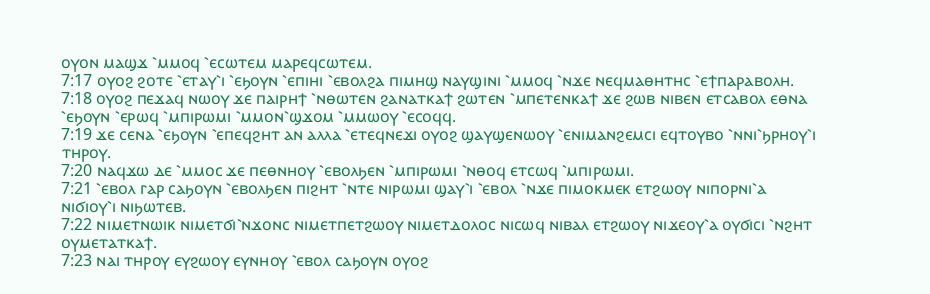ⲟⲩⲟⲛ ⲙⲁϣϫ ⳿ⲙⲙⲟϥ ⳿ⲉⲥⲱⲧⲉⲙ ⲙⲁⲣⲉϥⲥⲱⲧⲉⲙ.
7:17 ⲟⲩⲟϩ ϩⲟⲧⲉ ⳿ⲉⲧⲁⲩ⳿ⲓ ⳿ⲉϧⲟⲩⲛ ⳿ⲉⲡⲓⲏⲓ ⳿ⲉⲃⲟⲗϩⲁ ⲡⲓⲙⲏϣ ⲛⲁⲩϣⲓⲛⲓ ⳿ⲙⲙⲟϥ ⳿ⲛϫⲉ ⲛⲉϥⲙⲁⲑⲏⲧⲏⲥ ⳿ⲉϯⲡⲁⲣⲁⲃⲟⲗⲏ.
7:18 ⲟⲩⲟϩ ⲡⲉϫⲁϥ ⲛⲱⲟⲩ ϫⲉ ⲡⲁⲓⲣⲏϯ ⳿ⲛⲑⲱⲧⲉⲛ ϩⲁⲛⲁⲧⲕⲁϯ ϩⲱⲧⲉⲛ ⳿ⲙⲡⲉⲧⲉⲛⲕⲁϯ ϫⲉ ϩⲱⲃ ⲛⲓⲃⲉⲛ ⲉⲧⲥⲁⲃⲟⲗ ⲉⲑⲛⲁ ⳿ⲉϧⲟⲩⲛ ⳿ⲉⲣⲱϥ ⳿ⲙⲡⲓⲣⲱⲙⲓ ⳿ⲙⲙⲟⲛ⳿ϣϫⲟⲙ ⳿ⲙⲙⲱⲟⲩ ⳿ⲉⲥⲟϥϥ.
7:19 ϫⲉ ⲥⲉⲛⲁ ⳿ⲉϧⲟⲩⲛ ⳿ⲉⲡⲉϥϩⲏⲧ ⲁⲛ ⲁⲗⲗⲁ ⳿ⲉⲧⲉϥⲛⲉϫⲓ ⲟⲩⲟϩ ϣⲁⲩϣⲉⲛⲱⲟⲩ ⳿ⲉⲛⲓⲙⲁⲛϩⲉⲙⲥⲓ ⲉϥⲧⲟⲩⲃⲟ ⳿ⲛⲛⲓ⳿ϧⲣⲏⲟⲩ⳿ⲓ ⲧⲏⲣⲟⲩ.
7:20 ⲛⲁϥϫⲱ ⲇⲉ ⳿ⲙⲙⲟⲥ ϫⲉ ⲡⲉⲑⲛⲏⲟⲩ ⳿ⲉⲃⲟⲗϧⲉⲛ ⳿ⲙⲡⲓⲣⲱⲙⲓ ⳿ⲛⲑⲟϥ ⲉⲧⲥⲱϥ ⳿ⲙⲡⲓⲣⲱⲙⲓ.
7:21 ⳿ⲉⲃⲟⲗ ⲅⲁⲣ ⲥⲁϧⲟⲩⲛ ⳿ⲉⲃⲟⲗϧⲉⲛ ⲡⲓϩⲏⲧ ⳿ⲛⲧⲉ ⲛⲓⲣⲱⲙⲓ ϣⲁⲩ⳿ⲓ ⳿ⲉⲃⲟⲗ ⳿ⲛϫⲉ ⲡⲓⲙⲟⲕⲙⲉⲕ ⲉⲧϩⲱⲟⲩ ⲛⲓⲡⲟⲣⲛⲓ⳿ⲁ ⲛⲓϭⲓⲟⲩ⳿ⲓ ⲛⲓϧⲱⲧⲉⲃ.
7:22 ⲛⲓⲙⲉⲧⲛⲱⲓⲕ ⲛⲓⲙⲉⲧϭⲓ⳿ⲛϫⲟⲛⲥ ⲛⲓⲙⲉⲧⲡⲉⲧϩⲱⲟⲩ ⲛⲓⲙⲉⲧⲇⲟⲗⲟⲥ ⲛⲓⲥⲱϥ ⲛⲓⲃⲁⲗ ⲉⲧϩⲱⲟⲩ ⲛⲓϫⲉⲟⲩ⳿ⲁ ⲟⲩϭⲓⲥⲓ ⳿ⲛϩⲏⲧ ⲟⲩⲙⲉⲧⲁⲧⲕⲁϯ.
7:23 ⲛⲁⲓ ⲧⲏⲣⲟⲩ ⲉⲩϩⲱⲟⲩ ⲉⲩⲛⲏⲟⲩ ⳿ⲉⲃⲟⲗ ⲥⲁϧⲟⲩⲛ ⲟⲩⲟϩ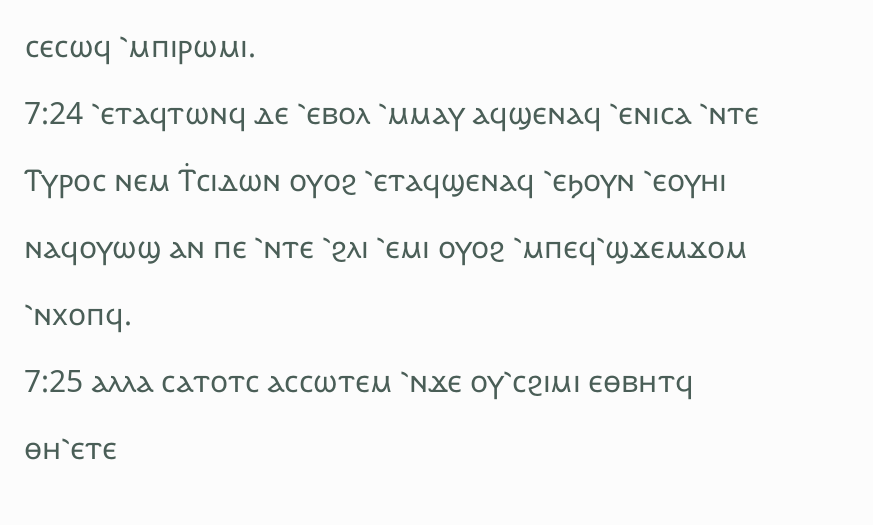ⲥⲉⲥⲱϥ ⳿ⲙⲡⲓⲣⲱⲙⲓ.
7:24 ⳿ⲉⲧⲁϥⲧⲱⲛϥ ⲇⲉ ⳿ⲉⲃⲟⲗ ⳿ⲙⲙⲁⲩ ⲁϥϣⲉⲛⲁϥ ⳿ⲉⲛⲓⲥⲁ ⳿ⲛⲧⲉ Ⲧⲩⲣⲟⲥ ⲛⲉⲙ Ⲧ̇ⲥⲓⲇⲱⲛ ⲟⲩⲟϩ ⳿ⲉⲧⲁϥϣⲉⲛⲁϥ ⳿ⲉϧⲟⲩⲛ ⳿ⲉⲟⲩⲏⲓ ⲛⲁϥⲟⲩⲱϣ ⲁⲛ ⲡⲉ ⳿ⲛⲧⲉ ⳿ϩⲗⲓ ⳿ⲉⲙⲓ ⲟⲩⲟϩ ⳿ⲙⲡⲉϥ⳿ϣϫⲉⲙϫⲟⲙ ⳿ⲛⲭⲟⲡϥ.
7:25 ⲁⲗⲗⲁ ⲥⲁⲧⲟⲧⲥ ⲁⲥⲥⲱⲧⲉⲙ ⳿ⲛϫⲉ ⲟⲩ⳿ⲥϩⲓⲙⲓ ⲉⲑⲃⲏⲧϥ ⲑⲏ⳿ⲉⲧⲉ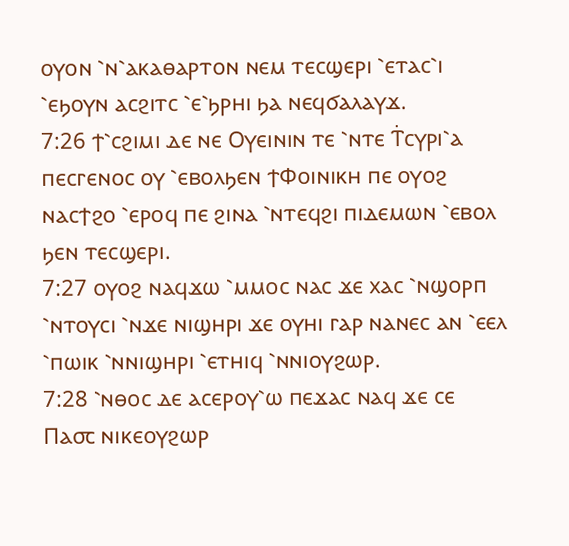ⲟⲩⲟⲛ ⳿ⲛ⳿ⲁⲕⲁⲑⲁⲣⲧⲟⲛ ⲛⲉⲙ ⲧⲉⲥϣⲉⲣⲓ ⳿ⲉⲧⲁⲥ⳿ⲓ ⳿ⲉϧⲟⲩⲛ ⲁⲥϩⲓⲧⲥ ⳿ⲉ⳿ϧⲣⲏⲓ ϧⲁ ⲛⲉϥϭⲁⲗⲁⲩϫ.
7:26 ϯ⳿ⲥϩⲓⲙⲓ ⲇⲉ ⲛⲉ Ⲟⲩⲉⲓⲛⲓⲛ ⲧⲉ ⳿ⲛⲧⲉ Ⲧ̇ⲥⲩⲣⲓ⳿ⲁ ⲡⲉⲥⲅⲉⲛⲟⲥ ⲟⲩ ⳿ⲉⲃⲟⲗϧⲉⲛ ϯⲪⲟⲓⲛⲓⲕⲏ ⲡⲉ ⲟⲩⲟϩ ⲛⲁⲥϯϩⲟ ⳿ⲉⲣⲟϥ ⲡⲉ ϩⲓⲛⲁ ⳿ⲛⲧⲉϥϩⲓ ⲡⲓⲇⲉⲙⲱⲛ ⳿ⲉⲃⲟⲗ ϧⲉⲛ ⲧⲉⲥϣⲉⲣⲓ.
7:27 ⲟⲩⲟϩ ⲛⲁϥϫⲱ ⳿ⲙⲙⲟⲥ ⲛⲁⲥ ϫⲉ ⲭⲁⲥ ⳿ⲛϣⲟⲣⲡ ⳿ⲛⲧⲟⲩⲥⲓ ⳿ⲛϫⲉ ⲛⲓϣⲏⲣⲓ ϫⲉ ⲟⲩⲏⲓ ⲅⲁⲣ ⲛⲁⲛⲉⲥ ⲁⲛ ⳿ⲉⲉⲗ ⳿ⲡⲱⲓⲕ ⳿ⲛⲛⲓϣⲏⲣⲓ ⳿ⲉⲧⲏⲓϥ ⳿ⲛⲛⲓⲟⲩϩⲱⲣ.
7:28 ⳿ⲛⲑⲟⲥ ⲇⲉ ⲁⲥⲉⲣⲟⲩ⳿ⲱ ⲡⲉϫⲁⲥ ⲛⲁϥ ϫⲉ ⲥⲉ Ⲡⲁ⳪ ⲛⲓⲕⲉⲟⲩϩⲱⲣ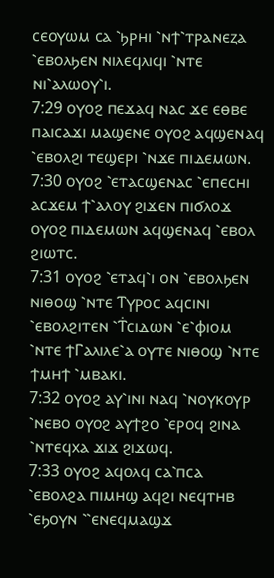ⲥⲉⲟⲩⲱⲙ ⲥⲁ ⳿ϧⲣⲏⲓ ⳿ⲛϯ⳿ⲧⲣⲁⲛⲉⲍⲁ ⳿ⲉⲃⲟⲗϧⲉⲛ ⲛⲓⲗⲉϥⲗⲓϥⲓ ⳿ⲛⲧⲉ ⲛⲓ⳿ⲁⲗⲱⲟⲩ⳿ⲓ.
7:29 ⲟⲩⲟϩ ⲡⲉϫⲁϥ ⲛⲁⲥ ϫⲉ ⲉⲑⲃⲉ ⲡⲁⲓⲥⲁϫⲓ ⲙⲁϣⲉⲛⲉ ⲟⲩⲟϩ ⲁϥϣⲉⲛⲁϥ ⳿ⲉⲃⲟⲗϩⲓ ⲧⲉϣⲉⲣⲓ ⳿ⲛϫⲉ ⲡⲓⲇⲉⲙⲱⲛ.
7:30 ⲟⲩⲟϩ ⳿ⲉⲧⲁⲥϣⲉⲛⲁⲥ ⳿ⲉⲡⲉⲥⲏⲓ ⲁⲥϫⲉⲙ ϯ⳿ⲁⲗⲟⲩ ϩⲓϫⲉⲛ ⲡⲓϭⲗⲟϫ ⲟⲩⲟϩ ⲡⲓⲇⲉⲙⲱⲛ ⲁϥϣⲉⲛⲁϥ ⳿ⲉⲃⲟⲗ ϩⲓⲱⲧⲥ.
7:31 ⲟⲩⲟϩ ⳿ⲉⲧⲁϥ⳿ⲓ ⲟⲛ ⳿ⲉⲃⲟⲗϧⲉⲛ ⲛⲓⲑⲟϣ ⳿ⲛⲧⲉ Ⲧⲩⲣⲟⲥ ⲁϥⲥⲓⲛⲓ ⳿ⲉⲃⲟⲗϩⲓⲧⲉⲛ ⳿Ⲧ̇ⲥⲓⲇⲱⲛ ⳿ⲉ⳿ⲫⲓⲟⲙ ⳿ⲛⲧⲉ ϯⲄⲁⲗⲓⲗⲉ⳿ⲁ ⲟⲩⲧⲉ ⲛⲓⲑⲟϣ ⳿ⲛⲧⲉ ϯⲙⲏϯ ⳿ⲙⲃⲁⲕⲓ.
7:32 ⲟⲩⲟϩ ⲁⲩ⳿ⲓⲛⲓ ⲛⲁϥ ⳿ⲛⲟⲩⲕⲟⲩⲣ ⳿ⲛⲉⲃⲟ ⲟⲩⲟϩ ⲁⲩϯϩⲟ ⳿ⲉⲣⲟϥ ϩⲓⲛⲁ ⳿ⲛⲧⲉϥⲭⲁ ϫⲓϫ ϩⲓϫⲱϥ.
7:33 ⲟⲩⲟϩ ⲁϥⲟⲗϥ ⲥⲁ⳿ⲡⲥⲁ ⳿ⲉⲃⲟⲗϩⲁ ⲡⲓⲙⲏϣ ⲁϥϩⲓ ⲛⲉϥⲧⲏⲃ ⳿ⲉϧⲟⲩⲛ ⳿⳿ⲉⲛⲉϥⲙⲁϣϫ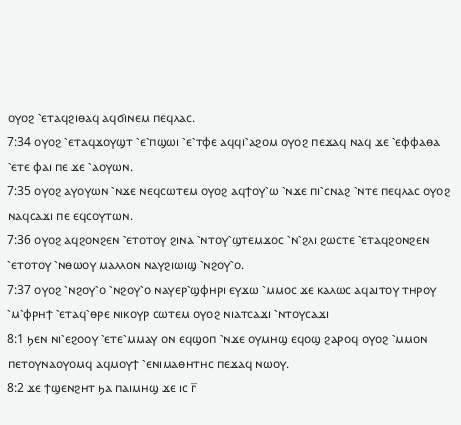ⲟⲩⲟϩ ⳿ⲉⲧⲁϥϩⲓⲑⲁϥ ⲁϥϭⲓⲛⲉⲙ ⲡⲉϥⲗⲁⲥ.
7:34 ⲟⲩⲟϩ ⳿ⲉⲧⲁϥϫⲟⲩϣⲧ ⳿ⲉ⳿ⲡϣⲱⲓ ⳿ⲉ⳿ⲧⲫⲉ ⲁϥϥⲓ⳿ⲁϩⲟⲙ ⲟⲩⲟϩ ⲡⲉϫⲁϥ ⲛⲁϥ ϫⲉ ⳿ⲉⲫⲫⲁⲑⲁ ⳿ⲉⲧⲉ ⲫⲁⲓ ⲡⲉ ϫⲉ ⳿ⲁⲟⲩⲱⲛ.
7:35 ⲟⲩⲟϩ ⲁⲩⲟⲩⲱⲛ ⳿ⲛϫⲉ ⲛⲉϥⲥⲱⲧⲉⲙ ⲟⲩⲟϩ ⲁϥϯⲟⲩ⳿ⲱ ⳿ⲛϫⲉ ⲡⲓ⳿ⲥⲛⲁϩ ⳿ⲛⲧⲉ ⲡⲉϥⲗⲁⲥ ⲟⲩⲟϩ ⲛⲁϥⲥⲁϫⲓ ⲡⲉ ⲉϥⲥⲟⲩⲧⲱⲛ.
7:36 ⲟⲩⲟϩ ⲁϥϩⲟⲛϩⲉⲛ ⳿ⲉⲧⲟⲧⲟⲩ ϩⲓⲛⲁ ⳿ⲛⲧⲟⲩ⳿ϣⲧⲉⲙϫⲟⲥ ⳿ⲛ⳿ϩⲗⲓ ϩⲱⲥⲧⲉ ⳿ⲉⲧⲁϥϩⲟⲛϩⲉⲛ ⳿ⲉⲧⲟⲧⲟⲩ ⳿ⲛⲑⲱⲟⲩ ⲙⲁⲗⲗⲟⲛ ⲛⲁⲩϩⲓⲱⲓϣ ⳿ⲛϩⲟⲩ⳿ⲟ.
7:37 ⲟⲩⲟϩ ⳿ⲛϩⲟⲩ⳿ⲟ ⳿ⲛϩⲟⲩ⳿ⲟ ⲛⲁⲩⲉⲣ⳿ϣⲫⲏⲣⲓ ⲉⲩϫⲱ ⳿ⲙⲙⲟⲥ ϫⲉ ⲕⲁⲗⲱⲥ ⲁϥⲁⲓⲧⲟⲩ ⲧⲏⲣⲟⲩ ⳿ⲙ⳿ⲫⲣⲏϯ ⳿ⲉⲧⲁϥ⳿ⲑⲣⲉ ⲛⲓⲕⲟⲩⲣ ⲥⲱⲧⲉⲙ ⲟⲩⲟϩ ⲛⲓⲁⲧⲥⲁϫⲓ ⳿ⲛⲧⲟⲩⲥⲁϫⲓ
8:1 ϧⲉⲛ ⲛⲓ⳿ⲉϩⲟⲟⲩ ⳿ⲉⲧⲉ⳿ⲙⲙⲁⲩ ⲟⲛ ⲉϥϣⲟⲡ ⳿ⲛϫⲉ ⲟⲩⲙⲏϣ ⲉϥⲟϣ ϩⲁⲣⲟϥ ⲟⲩⲟϩ ⳿ⲙⲙⲟⲛ ⲡⲉⲧⲟⲩⲛⲁⲟⲩⲟⲙϥ ⲁϥⲙⲟⲩϯ ⳿ⲉⲛⲓⲙⲁⲑⲏⲧⲏⲥ ⲡⲉϫⲁϥ ⲛⲱⲟⲩ.
8:2 ϫⲉ ϯϣⲉⲛϩⲏⲧ ϧⲁ ⲡⲁⲓⲙⲏϣ ϫⲉ ⲓⲥ ⲅ̅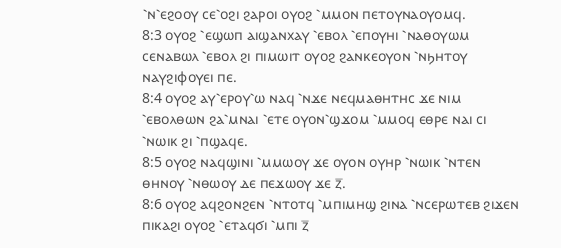⳿ⲛ⳿ⲉϩⲟⲟⲩ ⲥⲉ⳿ⲟϩⲓ ϩⲁⲣⲟⲓ ⲟⲩⲟϩ ⳿ⲙⲙⲟⲛ ⲡⲉⲧⲟⲩⲛⲁⲟⲩⲟⲙϥ.
8:3 ⲟⲩⲟϩ ⳿ⲉϣⲱⲡ ⲁⲓϣⲁⲛⲭⲁⲩ ⳿ⲉⲃⲟⲗ ⳿ⲉⲡⲟⲩⲏⲓ ⳿ⲛⲁⲑⲟⲩⲱⲙ ⲥⲉⲛⲁⲃⲱⲗ ⳿ⲉⲃⲟⲗ ϩⲓ ⲡⲓⲙⲱⲓⲧ ⲟⲩⲟϩ ϩⲁⲛⲕⲉⲟⲩⲟⲛ ⳿ⲛϧⲏⲧⲟⲩ ⲛⲁⲩϩⲓⲫⲟⲩⲉⲓ ⲡⲉ.
8:4 ⲟⲩⲟϩ ⲁⲩ⳿ⲉⲣⲟⲩ⳿ⲱ ⲛⲁϥ ⳿ⲛϫⲉ ⲛⲉϥⲙⲁⲑⲏⲧⲏⲥ ϫⲉ ⲛⲓⲙ ⳿ⲉⲃⲟⲗⲑⲱⲛ ϩⲁ⳿ⲙⲛⲁⲓ ⳿ⲉⲧⲉ ⲟⲩⲟⲛ⳿ϣϫⲟⲙ ⳿ⲙⲙⲟϥ ⲉⲑⲣⲉ ⲛⲁⲓ ⲥⲓ ⳿ⲛⲱⲓⲕ ϩⲓ ⳿ⲡϣⲁϥⲉ.
8:5 ⲟⲩⲟϩ ⲛⲁϥϣⲓⲛⲓ ⳿ⲙⲙⲱⲟⲩ ϫⲉ ⲟⲩⲟⲛ ⲟⲩⲏⲣ ⳿ⲛⲱⲓⲕ ⳿ⲛⲧⲉⲛ ⲑⲏⲛⲟⲩ ⳿ⲛⲑⲱⲟⲩ ⲇⲉ ⲡⲉϫⲱⲟⲩ ϫⲉ ⲍ̅.
8:6 ⲟⲩⲟϩ ⲁϥϩⲟⲛϩⲉⲛ ⳿ⲛⲧⲟⲧϥ ⳿ⲙⲡⲓⲙⲏϣ ϩⲓⲛⲁ ⳿ⲛⲥⲉⲣⲱⲧⲉⲃ ϩⲓϫⲉⲛ ⲡⲓⲕⲁϩⲓ ⲟⲩⲟϩ ⳿ⲉⲧⲁϥϭⲓ ⳿ⲙⲡⲓ ⲍ̅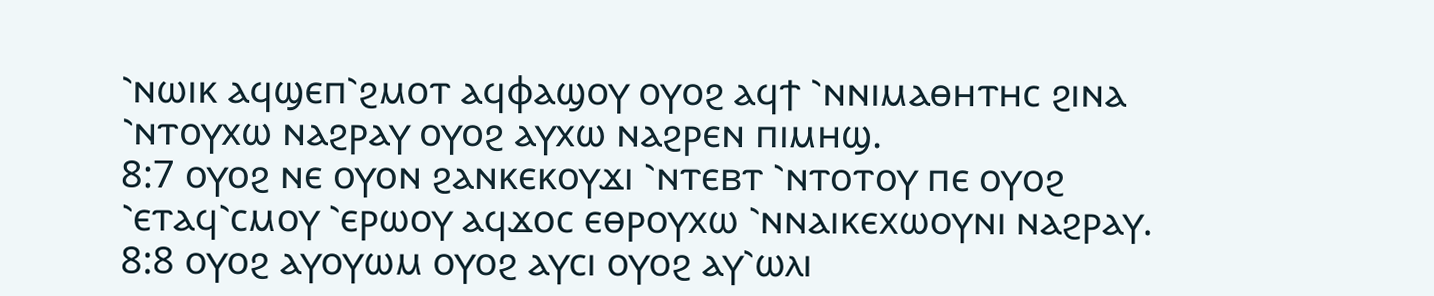⳿ⲛⲱⲓⲕ ⲁϥϣⲉⲡ⳿ϩⲙⲟⲧ ⲁϥⲫⲁϣⲟⲩ ⲟⲩⲟϩ ⲁϥϯ ⳿ⲛⲛⲓⲙⲁⲑⲏⲧⲏⲥ ϩⲓⲛⲁ ⳿ⲛⲧⲟⲩⲭⲱ ⲛⲁϩⲣⲁⲩ ⲟⲩⲟϩ ⲁⲩⲭⲱ ⲛⲁϩⲣⲉⲛ ⲡⲓⲙⲏϣ.
8:7 ⲟⲩⲟϩ ⲛⲉ ⲟⲩⲟⲛ ϩⲁⲛⲕⲉⲕⲟⲩϫⲓ ⳿ⲛⲧⲉⲃⲧ ⳿ⲛⲧⲟⲧⲟⲩ ⲡⲉ ⲟⲩⲟϩ ⳿ⲉⲧⲁϥ⳿ⲥⲙⲟⲩ ⳿ⲉⲣⲱⲟⲩ ⲁϥϫⲟⲥ ⲉⲑⲣⲟⲩⲭⲱ ⳿ⲛⲛⲁⲓⲕⲉⲭⲱⲟⲩⲛⲓ ⲛⲁϩⲣⲁⲩ.
8:8 ⲟⲩⲟϩ ⲁⲩⲟⲩⲱⲙ ⲟⲩⲟϩ ⲁⲩⲥⲓ ⲟⲩⲟϩ ⲁⲩ⳿ⲱⲗⲓ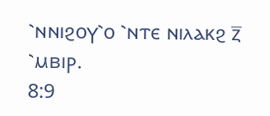⳿ⲛⲛⲓϩⲟⲩ⳿ⲟ ⳿ⲛⲧⲉ ⲛⲓⲗⲁⲕϩ ⲍ̅ ⳿ⲙⲃⲓⲣ.
8:9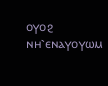ⲟⲩⲟϩ ⲛⲏ⳿ⲉⲛⲁⲩⲟⲩⲱⲙ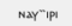ⲛⲁⲩ⳿⳿ⲓⲣⲓ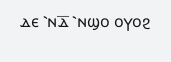ⲇⲉ ⳿ⲛⲇ̅ ⳿ⲛϣⲟ ⲟⲩⲟϩ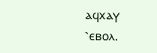ⲁϥⲭⲁⲩ ⳿ⲉⲃⲟⲗ.